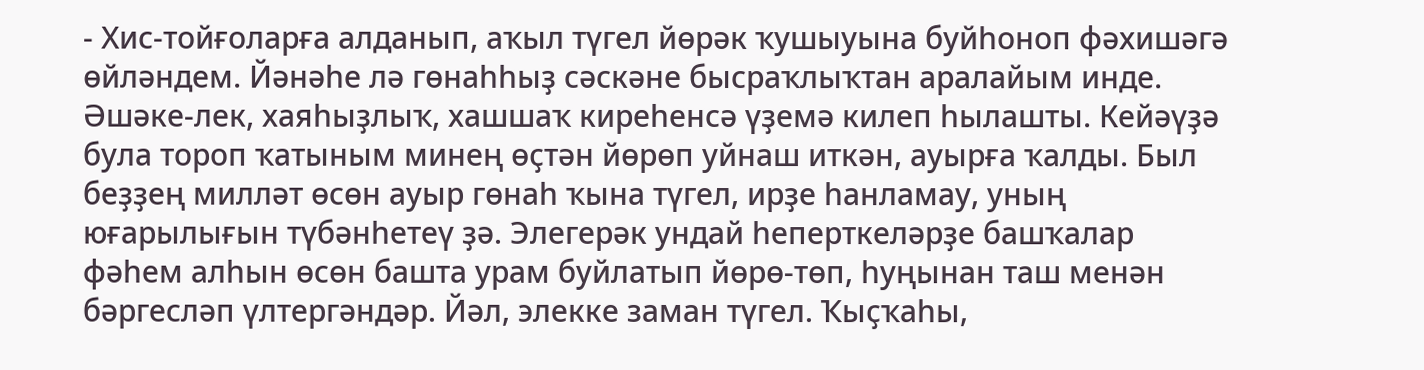- Хис-тойғоларға алданып, аҡыл түгел йөрәк ҡушыуына буйһоноп фәхишәгә өйләндем. Йәнәһе лә гөнаһһыҙ сәскәне бысраҡлыҡтан аралайым инде. Әшәке-лек, хаяһыҙлыҡ, хашшаҡ киреһенсә үҙемә килеп һылашты. Кейәүҙә була тороп ҡатыным минең өҫтән йөрөп уйнаш иткән, ауырға ҡалды. Был беҙҙең милләт өсөн ауыр гөнаһ ҡына түгел, ирҙе һанламау, уның юғарылығын түбәнһетеү ҙә. Элегерәк ундай һеперткеләрҙе башҡалар фәһем алһын өсөн башта урам буйлатып йөрө-төп, һуңынан таш менән бәргесләп үлтергәндәр. Йәл, элекке заман түгел. Ҡыҫҡаһы,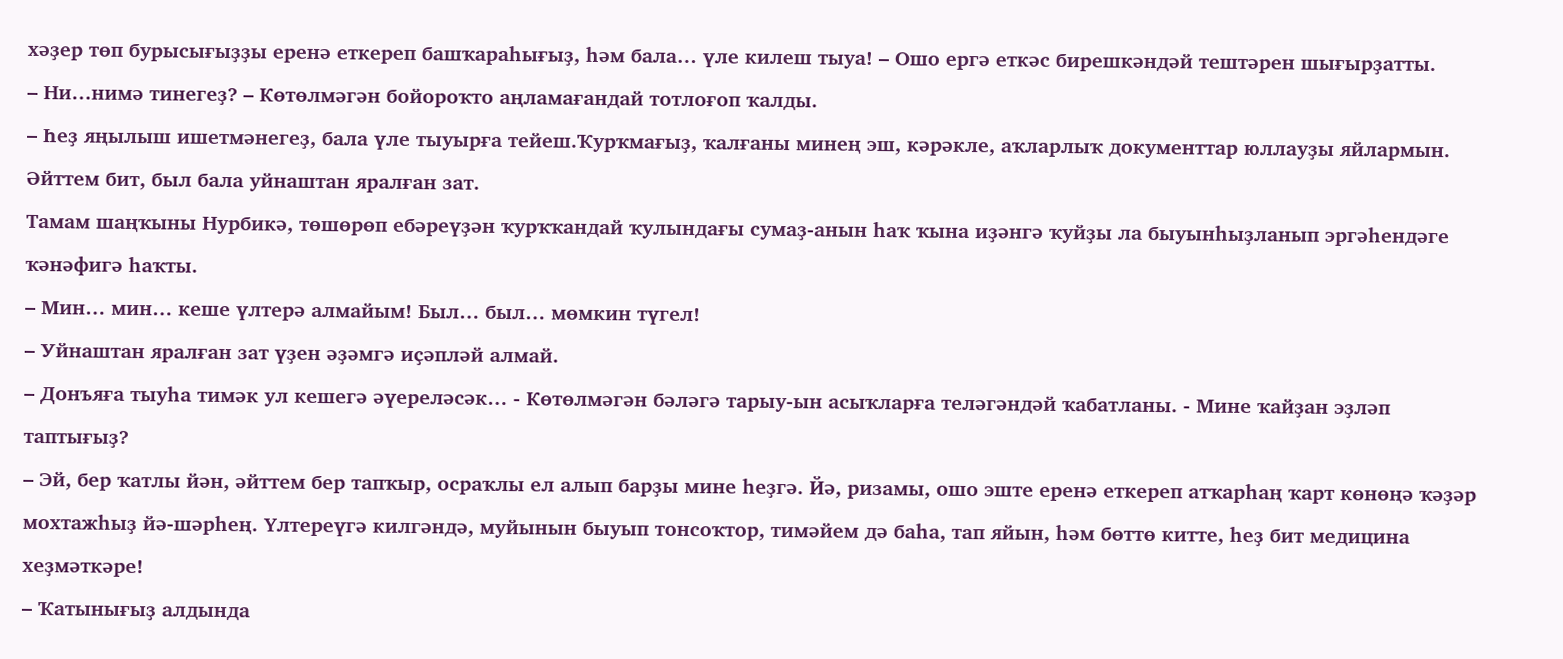хәҙер төп бурысығыҙҙы еренә еткереп башҡараһығыҙ, һәм бала… үле килеш тыуа! – Ошо ергә еткәс бирешкәндәй тештәрен шығырҙатты.
– Ни…нимә тинегеҙ? – Көтөлмәгән бойороҡто аңламағандай тотлоғоп ҡалды.
– Һеҙ яңылыш ишетмәнегеҙ, бала үле тыуырға тейеш.Ҡурҡмағыҙ, ҡалғаны минең эш, кәрәкле, аҡларлыҡ документтар юллауҙы яйлармын. Әйттем бит, был бала уйнаштан яралған зат.
Тамам шаңҡыны Нурбикә, төшөрөп ебәреүҙән ҡурҡҡандай ҡулындағы сумаҙ-анын һаҡ ҡына иҙәнгә ҡуйҙы ла быуынһыҙланып эргәһендәге ҡәнәфигә һаҡты.
– Мин… мин… кеше үлтерә алмайым! Был… был… мөмкин түгел!
– Уйнаштан яралған зат үҙен әҙәмгә иҫәпләй алмай.
– Донъяға тыуһа тимәк ул кешегә әүереләсәк… - Көтөлмәгән бәләгә тарыу-ын асыҡларға теләгәндәй ҡабатланы. - Мине ҡайҙан эҙләп таптығыҙ?
– Эй, бер ҡатлы йән, әйттем бер тапҡыр, осраҡлы ел алып барҙы мине һеҙгә. Йә, ризамы, ошо эште еренә еткереп атҡарһаң ҡарт көнөңә ҡәҙәр мохтажһыҙ йә-шәрһең. Үлтереүгә килгәндә, муйынын быуып тонсоҡтор, тимәйем дә баһа, тап яйын, һәм бөттө китте, һеҙ бит медицина хеҙмәткәре!
– Ҡатынығыҙ алдында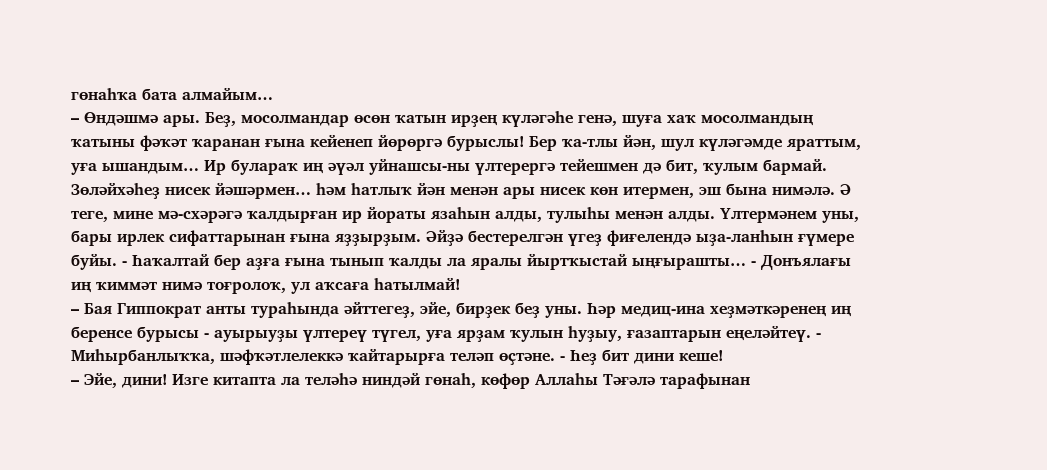гөнаһҡа бата алмайым…
– Өндәшмә ары. Беҙ, мосолмандар өсөн ҡатын ирҙең күләгәһе генә, шуға хаҡ мосолмандың ҡатыны фәҡәт ҡаранан ғына кейенеп йөрөргә бурыслы! Бер ҡа-тлы йән, шул күләгәмде яраттым, уға ышандым… Ир булараҡ иң әүәл уйнашсы-ны үлтерергә тейешмен дә бит, ҡулым бармай. Зөләйхәһеҙ нисек йәшәрмен… һәм һатлыҡ йән менән ары нисек көн итермен, эш бына нимәлә. Ә теге, мине мә-схәрәгә ҡалдырған ир йораты язаһын алды, тулыһы менән алды. Үлтермәнем уны, бары ирлек сифаттарынан ғына яҙҙырҙым. Әйҙә бестерелгән үгеҙ фиғелендә ыҙа-ланһын ғүмере буйы. - Һаҡалтай бер аҙға ғына тынып ҡалды ла яралы йыртҡыстай ыңғырашты… - Донъялағы иң ҡиммәт нимә тоғролоҡ, ул аҡсаға һатылмай!
– Бая Гиппократ анты тураһында әйттегеҙ, эйе, бирҙек беҙ уны. Һәр медиц-ина хеҙмәткәренең иң беренсе бурысы - ауырыуҙы үлтереү түгел, уға ярҙам ҡулын һуҙыу, ғазаптарын еңеләйтеү. - Миһырбанлыҡҡа, шәфҡәтлелеккә ҡайтарырға теләп өҫтәне. - Һеҙ бит дини кеше!
– Эйе, дини! Изге китапта ла теләһә ниндәй гөнаһ, көфөр Аллаһы Тәғәлә тарафынан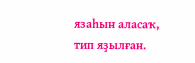язаһын аласаҡ, тип яҙылған.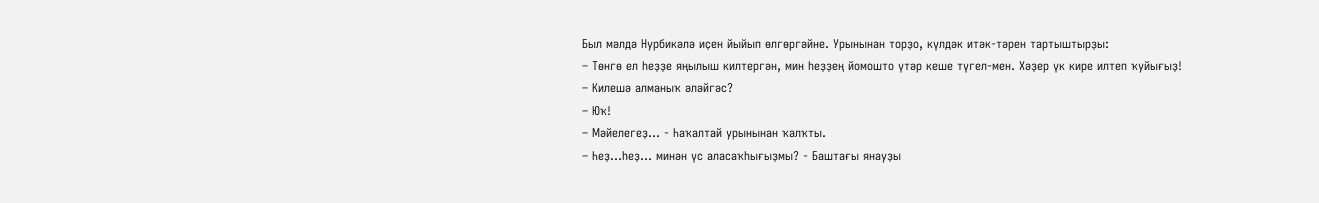Был мәлдә Нурбикәлә иҫен йыйып өлгөргәйне. Урынынан торҙо, күлдәк итәк-тәрен тартыштырҙы:
– Төнгө ел һеҙҙе яңылыш килтергән, мин һеҙҙең йомошто үтәр кеше түгел-мен. Хәҙер үк кире илтеп ҡуйығыҙ!
– Килешә алманыҡ әләйгәс?
– Юҡ!
– Мәйелегеҙ… - Һаҡалтай урынынан ҡалҡты.
– Һеҙ…һеҙ… минән үс аласаҡһығыҙмы? - Баштағы янауҙы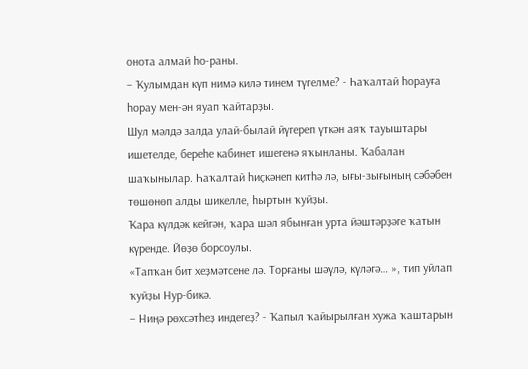онота алмай һо-раны.
– Ҡулымдан күп нимә килә тинем түгелме? - Һаҡалтай һорауға һорау мен-ән яуап ҡайтарҙы.
Шул мәлдә залда улай-былай йүгереп үткән аяҡ тауыштары ишетелде, береһе кабинет ишегенә яҡынланы. Ҡабалан шаҡынылар. Һаҡалтай һиҫкәнеп китһә лә, ығы-зығының сәбәбен төшөнөп алды шикелле, һыртын ҡуйҙы.
Ҡара күлдәк кейгән, ҡара шәл ябынған урта йәштәрҙәге ҡатын күренде. Йөҙө борсоулы.
«Тапҡан бит хеҙмәтсене лә. Торғаны шәүлә, күләгә… », тип уйлап ҡуйҙы Нур-бикә.
– Ниңә рөхсәтһеҙ индегеҙ? - Ҡапыл ҡайырылған хужа ҡаштарын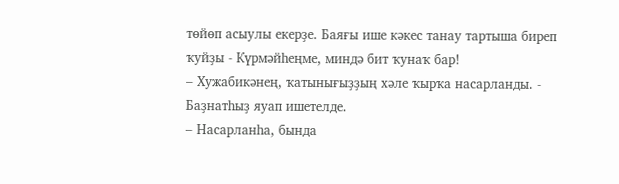төйөп асыулы екерҙе. Баяғы ише кәкес танау тартыша биреп ҡуйҙы - Күрмәйһеңме, миндә бит ҡунаҡ бар!
– Хужабикәнең, ҡатынығыҙҙың хәле ҡырҡа насарланды. - Баҙнатһыҙ яуап ишетелде.
– Насарланһа, бында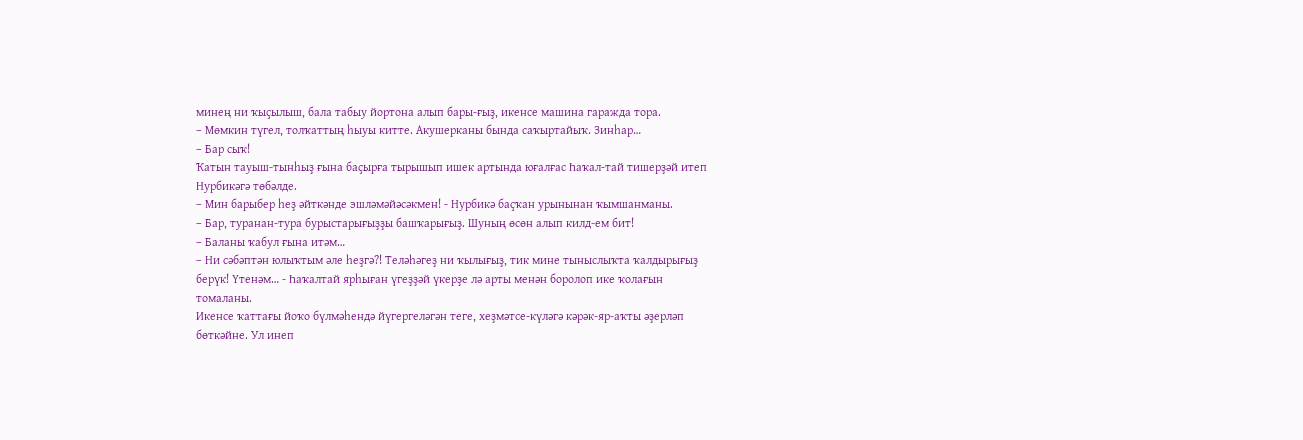минең ни ҡыҫылыш, бала табыу йортона алып бары-ғыҙ, икенсе машина гаражда тора.
– Мөмкин түгел, толҡаттың һыуы китте. Акушерканы бында саҡыртайыҡ. Зинһар…
– Бар сыҡ!
Ҡатын тауыш-тынһыҙ ғына баҫырға тырышып ишек артында юғалғас Һаҡал-тай тишерҙәй итеп Нурбикәгә төбәлде.
– Мин барыбер һеҙ әйткәнде эшләмәйәсәкмен! - Нурбикә баҫҡан урынынан ҡымшанманы.
– Бар, туранан-тура бурыстарығыҙҙы башҡарығыҙ. Шуның өсөн алып килд-ем бит!
– Баланы ҡабул ғына итәм…
– Ни сәбәптән юлыҡтым әле һеҙгә?! Теләһәгеҙ ни ҡылығыҙ, тик мине тыныслыҡта ҡалдырығыҙ берүк! Үтенәм… - Һаҡалтай ярһыған үгеҙҙәй үкерҙе лә арты менән боролоп ике ҡолағын томаланы.
Икенсе ҡаттағы йоҡо бүлмәһендә йүгергеләгән теге, хеҙмәтсе-күләгә кәрәк-яр-аҡты әҙерләп бөткәйне. Ул инеп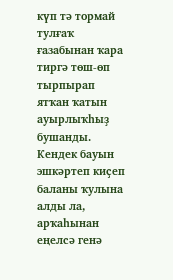күп тә тормай тулғаҡ ғазабынан ҡара тиргә төш-өп тырпырап ятҡан ҡатын ауырлыҡһыҙ бушанды.
Кендек бауын эшкәртеп киҫеп баланы ҡулына алды ла, арҡаһынан еңелсә генә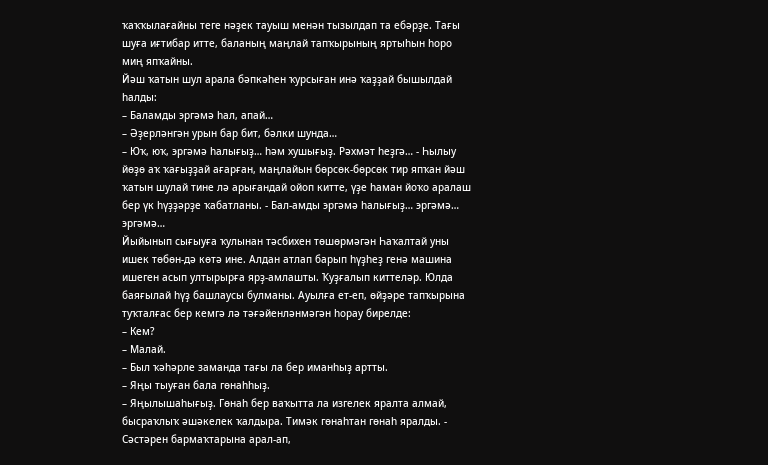ҡаҡҡылағайны теге нәҙек тауыш менән тызылдап та ебәрҙе. Тағы шуға иғтибар итте, баланың маңлай тапҡырының яртыһын һоро миң япҡайны.
Йәш ҡатын шул арала бәпкәһен ҡурсыған инә ҡаҙҙай бышылдай һалды:
– Баламды эргәмә һал, апай…
– Әҙерләнгән урын бар бит, бәлки шунда…
– Юҡ, юҡ, эргәмә һалығыҙ… һәм хушығыҙ. Рәхмәт һеҙгә… - Һылыу йөҙө аҡ ҡағыҙҙай ағарған, маңлайын бөрсөк-бөрсөк тир япҡан йәш ҡатын шулай тине лә арығандай ойоп китте, үҙе һаман йоҡо аралаш бер үк һүҙҙәрҙе ҡабатланы. - Бал-амды эргәмә һалығыҙ… эргәмә… эргәмә…
Йыйынып сығыуға ҡулынан тәсбихен төшөрмәгән Һаҡалтай уны ишек төбөн-дә көтә ине. Алдан атлап барып һүҙһеҙ генә машина ишеген асып ултырырға ярҙ-амлашты. Ҡуҙғалып киттеләр. Юлда баяғылай һүҙ башлаусы булманы. Ауылға ет-еп, өйҙәре тапҡырына туҡталғас бер кемгә лә тәғәйенләнмәгән һорау бирелде:
– Кем?
– Малай.
– Был ҡәһәрле заманда тағы ла бер иманһыҙ артты.
– Яңы тыуған бала гөнаһһыҙ.
– Яңылышаһығыҙ. Гөнаһ бер ваҡытта ла изгелек яралта алмай, бысраҡлыҡ әшәкелек ҡалдыра. Тимәк гөнаһтан гөнаһ яралды. - Сәстәрен бармаҡтарына арал-ап,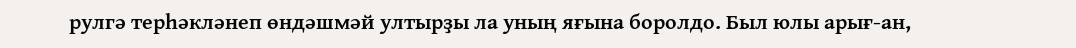рулгә терһәкләнеп өндәшмәй ултырҙы ла уның яғына боролдо. Был юлы арығ-ан,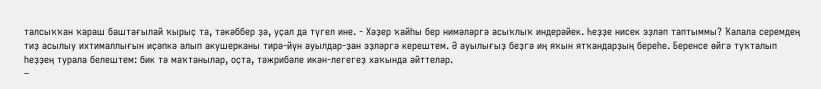талсыҡҡан ҡараш баштағылай ҡырыҫ та, тәкәббер ҙә, уҫал да түгел ине. - Хәҙер ҡайһы бер нимәләргә асыҡлыҡ индерәйек. Һеҙҙе нисек эҙләп таптыммы? Ҡалала серемдең тиҙ асылыу ихтималлығын иҫәпкә алып акушерканы тирә-йүн ауылдар-ҙан эҙләргә керештем. Ә ауылығыҙ беҙгә иң яҡын ятҡандарҙың береһе. Беренсе өйгә туҡталып һеҙҙең турала белештем: бик тә маҡтанылар, оҫта, тәжрибәле икән-легегеҙ хаҡында әйттеләр.
–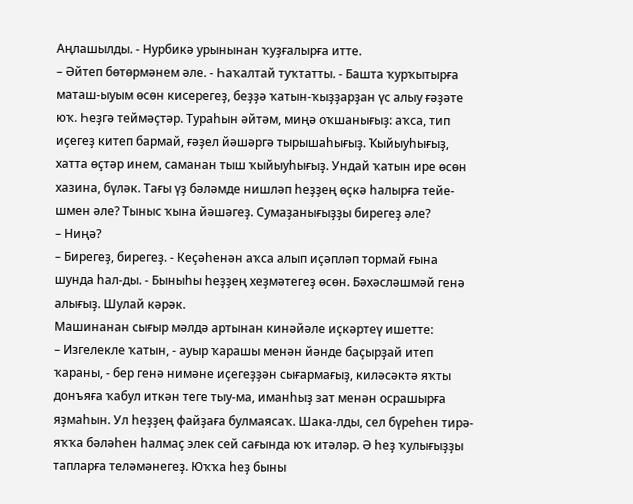Аңлашылды. - Нурбикә урынынан ҡуҙғалырға итте.
– Әйтеп бөтөрмәнем әле. - Һаҡалтай туҡтатты. - Башта ҡурҡытырға маташ-ыуым өсөн кисерегеҙ, беҙҙә ҡатын-ҡыҙҙарҙан үс алыу ғәҙәте юҡ. Һеҙгә теймәҫтәр. Тураһын әйтәм, миңә оҡшанығыҙ: аҡса, тип иҫегеҙ китеп бармай, ғәҙел йәшәргә тырышаһығыҙ. Ҡыйыуһығыҙ, хатта өҫтәр инем, саманан тыш ҡыйыуһығыҙ. Ундай ҡатын ире өсөн хазина, бүләк. Тағы үҙ бәләмде нишләп һеҙҙең өҫкә һалырға тейе-шмен әле? Тыныс ҡына йәшәгеҙ. Сумаҙанығыҙҙы бирегеҙ әле?
– Ниңә?
– Бирегеҙ, бирегеҙ. - Кеҫәһенән аҡса алып иҫәпләп тормай ғына шунда һал-ды. - Быныһы һеҙҙең хеҙмәтегеҙ өсөн. Бәхәсләшмәй генә алығыҙ. Шулай кәрәк.
Машинанан сығыр мәлдә артынан кинәйәле иҫкәртеү ишетте:
– Изгелекле ҡатын, - ауыр ҡарашы менән йәнде баҫырҙай итеп ҡараны, - бер генә нимәне иҫегеҙҙән сығармағыҙ, киләсәктә яҡты донъяға ҡабул иткән теге тыу-ма, иманһыҙ зат менән осрашырға яҙмаһын. Ул һеҙҙең файҙаға булмаясаҡ. Шака-лды, сел бүреһен тирә-яҡҡа бәләһен һалмаҫ элек сей сағында юҡ итәләр. Ә һеҙ ҡулығыҙҙы тапларға теләмәнегеҙ. Юҡҡа һеҙ быны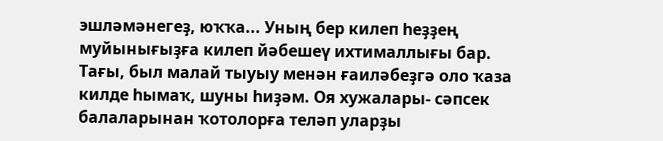эшләмәнегеҙ, юҡҡа... Уның бер килеп һеҙҙең муйынығыҙға килеп йәбешеү ихтималлығы бар. Тағы, был малай тыуыу менән ғаиләбеҙгә оло ҡаза килде һымаҡ, шуны һиҙәм. Оя хужалары- сәпсек балаларынан ҡотолорға теләп уларҙы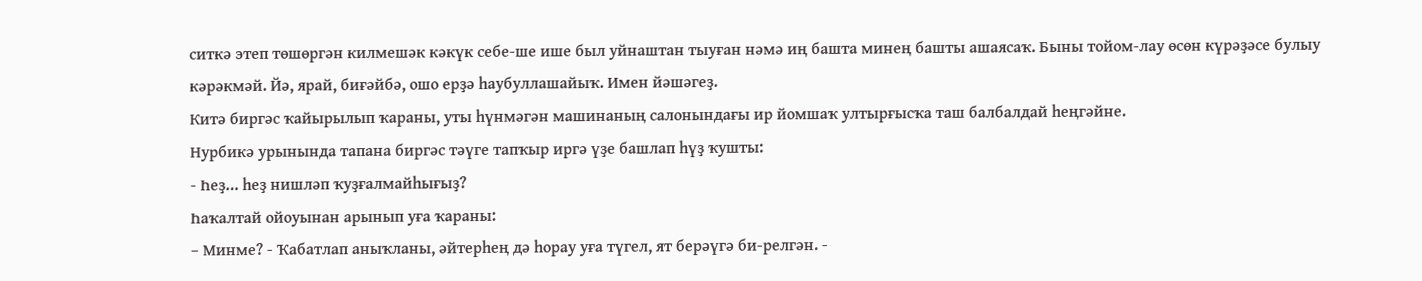ситкә этеп төшөргән килмешәк кәкүк себе-ше ише был уйнаштан тыуған нәмә иң башта минең башты ашаясаҡ. Быны тойом-лау өсөн күрәҙәсе булыу кәрәкмәй. Йә, ярай, биғәйбә, ошо ерҙә һаубуллашайыҡ. Имен йәшәгеҙ.
Китә биргәс ҡайырылып ҡараны, уты һүнмәгән машинаның салонындағы ир йомшаҡ ултырғысҡа таш балбалдай һеңгәйне.
Нурбикә урынында тапана биргәс тәүге тапҡыр иргә үҙе башлап һүҙ ҡушты:
- Һеҙ… һеҙ нишләп ҡуҙғалмайһығыҙ?
Һаҡалтай ойоуынан арынып уға ҡараны:
– Минме? - Ҡабатлап аныҡланы, әйтерһең дә һорау уға түгел, ят берәүгә би-релгән. -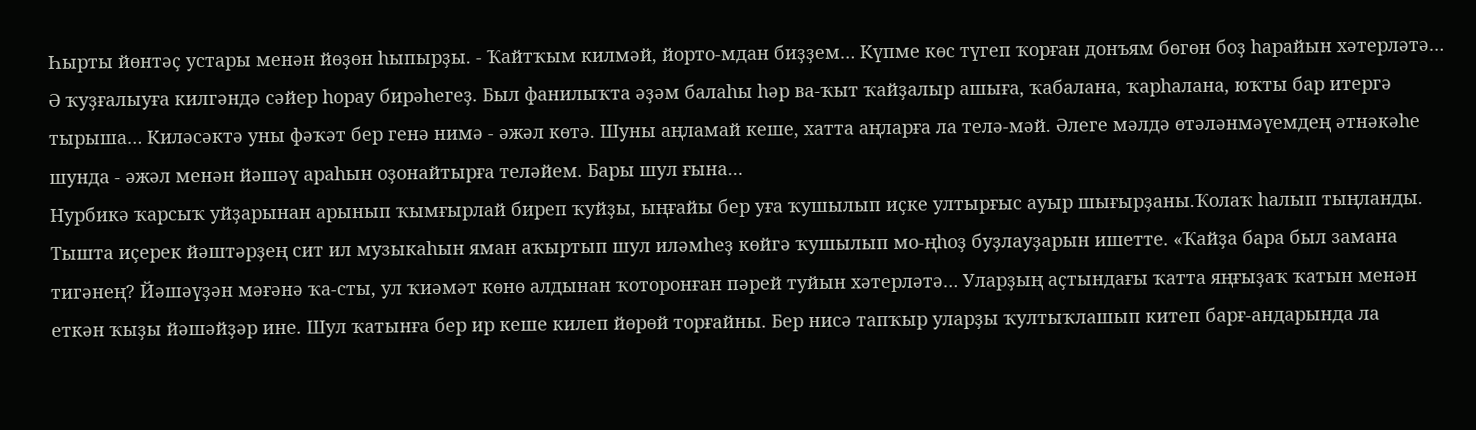Һырты йөнтәҫ устары менән йөҙөн һыпырҙы. - Ҡайтҡым килмәй, йорто-мдан биҙҙем… Күпме көс түгеп ҡорған донъям бөгөн боҙ һарайын хәтерләтә… Ә ҡуҙғалыуға килгәндә сәйер һорау бирәһегеҙ. Был фанилыҡта әҙәм балаһы һәр ва-ҡыт ҡайҙалыр ашыға, ҡабалана, ҡарһалана, юҡты бар итергә тырыша… Киләсәктә уны фәҡәт бер генә нимә - әжәл көтә. Шуны аңламай кеше, хатта аңларға ла телә-мәй. Әлеге мәлдә өтәләнмәүемдең әтнәкәһе шунда - әжәл менән йәшәү араһын оҙонайтырға теләйем. Бары шул ғына…
Нурбикә ҡарсыҡ уйҙарынан арынып ҡымғырлай биреп ҡуйҙы, ыңғайы бер уға ҡушылып иҫке ултырғыс ауыр шығырҙаны.Ҡолаҡ һалып тыңланды. Тышта иҫерек йәштәрҙең сит ил музыкаһын яман аҡыртып шул иләмһеҙ көйгә ҡушылып мо-ңһоҙ буҙлауҙарын ишетте. «Ҡайҙа бара был замана тигәнең? Йәшәүҙән мәғәнә ҡа-сты, ул ҡиәмәт көнө алдынан ҡоторонған пәрей туйын хәтерләтә… Уларҙың аҫтындағы ҡатта яңғыҙаҡ ҡатын менән еткән ҡыҙы йәшәйҙәр ине. Шул ҡатынға бер ир кеше килеп йөрөй торғайны. Бер нисә тапҡыр уларҙы ҡултыҡлашып китеп барғ-андарында ла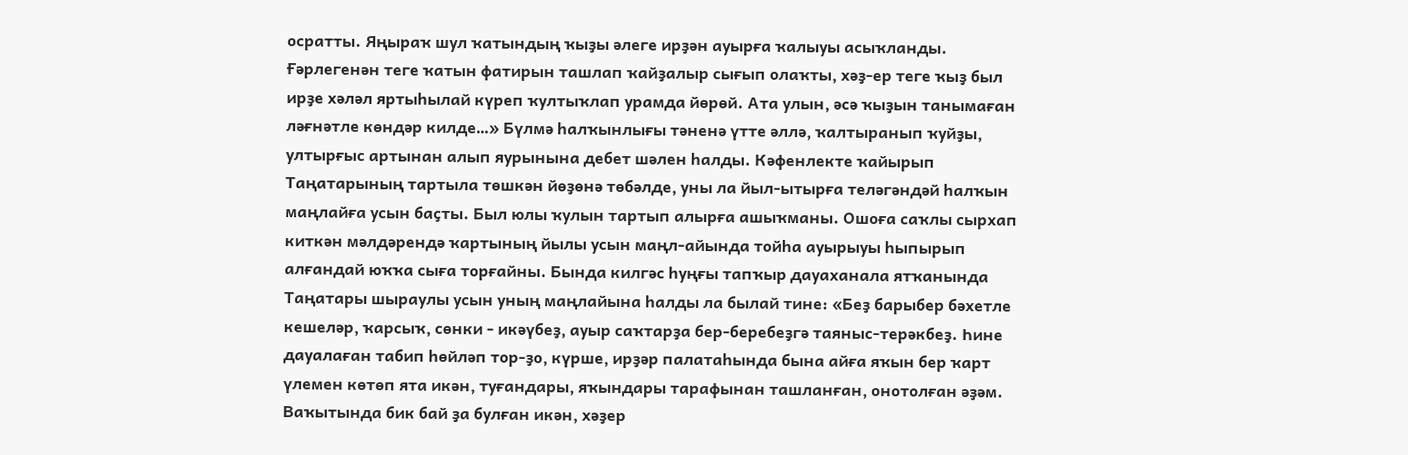осратты. Яңыраҡ шул ҡатындың ҡыҙы әлеге ирҙән ауырға ҡалыуы асыҡланды. Ғәрлегенән теге ҡатын фатирын ташлап ҡайҙалыр сығып олаҡты, хәҙ-ер теге ҡыҙ был ирҙе хәләл яртыһылай күреп ҡултыҡлап урамда йөрөй. Ата улын, әсә ҡыҙын танымаған ләғнәтле көндәр килде…» Бүлмә һалҡынлығы тәненә үтте әллә, ҡалтыранып ҡуйҙы, ултырғыс артынан алып яурынына дебет шәлен һалды. Кәфенлекте ҡайырып Таңатарының тартыла төшкән йөҙөнә төбәлде, уны ла йыл-ытырға теләгәндәй һалҡын маңлайға усын баҫты. Был юлы ҡулын тартып алырға ашыҡманы. Ошоға саҡлы сырхап киткән мәлдәрендә ҡартының йылы усын маңл-айында тойһа ауырыуы һыпырып алғандай юҡҡа сыға торғайны. Бында килгәс һуңғы тапҡыр дауаханала ятҡанында Таңатары шыраулы усын уның маңлайына һалды ла былай тине: «Беҙ барыбер бәхетле кешеләр, ҡарсыҡ, сөнки - икәүбеҙ, ауыр саҡтарҙа бер-беребеҙгә таяныс-терәкбеҙ. Һине дауалаған табип һөйләп тор-ҙо, күрше, ирҙәр палатаһында бына айға яҡын бер ҡарт үлемен көтөп ята икән, туғандары, яҡындары тарафынан ташланған, онотолған әҙәм. Ваҡытында бик бай ҙа булған икән, хәҙер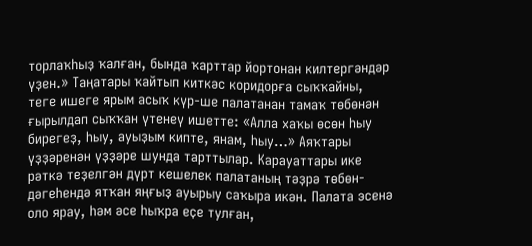торлаҡһыҙ ҡалған, бында ҡарттар йортонан килтергәндәр үҙен.» Таңатары ҡайтып киткәс коридорға сыҡҡайны, теге ишеге ярым асыҡ күр-ше палатанан тамаҡ төбөнән ғырылдап сыҡҡан үтенеү ишетте: «Алла хаҡы өсөн һыу бирегеҙ, һыу, ауыҙым кипте, янам, һыу…» Аяҡтары үҙҙәренән үҙҙәре шунда тарттылар. Карауаттары ике рәткә теҙелгән дүрт кешелек палатаның тәҙрә төбөн-дәгеһендә ятҡан яңғыҙ ауырыу саҡыра икән. Палата эсенә оло ярау, һәм әсе һыҡра еҫе тулған,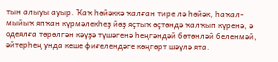тын алыуы ауыр. Ҡаҡ һөйәккә ҡалған тире лә һөйәк, һаҡал-мыйыҡ япҡан күрмәлекһеҙ йөҙ яҫтыҡ өҫтөндә ҡалҡып күренә, ә одеялға төрөлгән кәүҙә түшәгенә һеңгәндәй бөтөнләй беленмәй, әйтерһең унда кеше фиғелендәге көңгөрт шәүлә ята.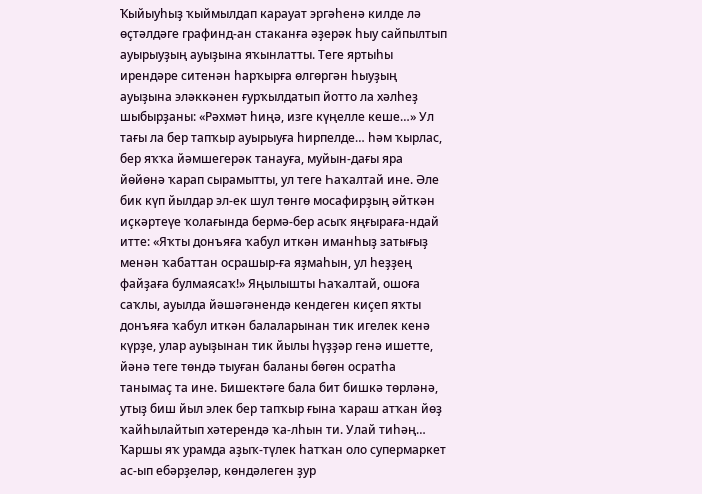Ҡыйыуһыҙ ҡыймылдап карауат эргәһенә килде лә өҫтәлдәге графинд-ан стаканға әҙерәк һыу сайпылтып ауырыуҙың ауыҙына яҡынлатты. Теге яртыһы ирендәре ситенән һарҡырға өлгөргән һыуҙың ауыҙына эләккәнен ғурҡылдатып йотто ла хәлһеҙ шыбырҙаны: «Рәхмәт һиңә, изге күңелле кеше…» Ул тағы ла бер тапҡыр ауырыуға һирпелде… һәм ҡырлас, бер яҡҡа йәмшегерәк танауға, муйын-дағы яра йөйөнә ҡарап сырамытты, ул теге Һаҡалтай ине. Әле бик күп йылдар эл-ек шул төнгө мосафирҙың әйткән иҫкәртеүе ҡолағында бермә-бер асыҡ яңғыраға-ндай итте: «Яҡты донъяға ҡабул иткән иманһыҙ затығыҙ менән ҡабаттан осрашыр-ға яҙмаһын, ул һеҙҙең файҙаға булмаясаҡ!» Яңылышты Һаҡалтай, ошоға саҡлы, ауылда йәшәгәнендә кендеген киҫеп яҡты донъяға ҡабул иткән балаларынан тик игелек кенә күрҙе, улар ауыҙынан тик йылы һүҙҙәр генә ишетте, йәнә теге төндә тыуған баланы бөгөн осратһа танымаҫ та ине. Бишектәге бала бит бишкә төрләнә, утыҙ биш йыл элек бер тапҡыр ғына ҡараш атҡан йөҙ ҡайһылайтып хәтерендә ҡа-лһын ти. Улай тиһәң… Ҡаршы яҡ урамда аҙыҡ-түлек һатҡан оло супермаркет ас-ып ебәрҙеләр, көндәлеген ҙур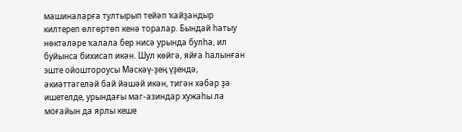машиналарға тултырып тейәп ҡайҙандыр килтереп өлгөртөп кенә торалар. Бындай һатыу нөктәләре ҡалала бер нисә урында булһа, ил буйынса бихисап икән. Шул көйгә, яйға һалынған эште ойоштороусы Мәскәү-ҙең үҙендә, әкиәттәгеләй бай йәшәй икән, тигән хәбәр ҙә ишетелде, урындағы маг-азиндар хужаһы ла моғайын да ярлы кеше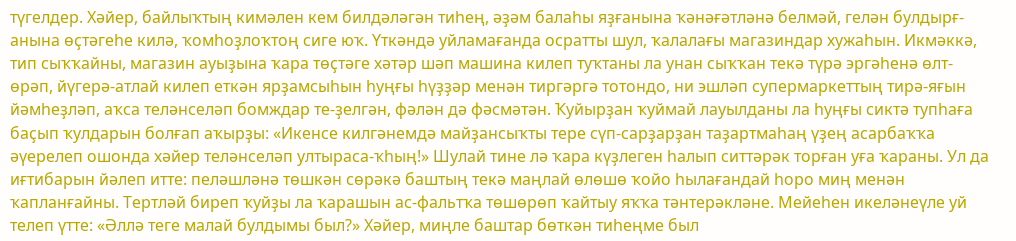түгелдер. Хәйер, байлыҡтың кимәлен кем билдәләгән тиһең, әҙәм балаһы яҙғанына ҡәнәғәтләнә белмәй, гелән булдырғ-анына өҫтәгеһе килә, ҡомһоҙлоҡтоң сиге юҡ. Үткәндә уйламағанда осратты шул, ҡалалағы магазиндар хужаһын. Икмәккә, тип сыҡҡайны, магазин ауыҙына ҡара төҫтәге хәтәр шәп машина килеп туҡтаны ла унан сыҡҡан текә түрә эргәһенә өлт-өрәп, йүгерә-атлай килеп еткән ярҙамсыһын һуңғы һүҙҙәр менән тиргәргә тотондо, ни эшләп супермаркеттың тирә-яғын йәмһеҙләп, аҡса теләнселәп бомждар те-ҙелгән, фәлән дә фәсмәтән. Ҡуйырҙан ҡуймай лауылданы ла һуңғы сиктә тупһаға баҫып ҡулдарын болғап аҡырҙы: «Икенсе килгәнемдә майҙансыҡты тере сүп-сарҙарҙан таҙартмаһаң үҙең асарбаҡҡа әүерелеп ошонда хәйер теләнселәп ултыраса-ҡһың!» Шулай тине лә ҡара күҙлеген һалып ситтәрәк торған уға ҡараны. Ул да иғтибарын йәлеп итте: пеләшләнә төшкән сөрәкә баштың текә маңлай өлөшө ҡойо һылағандай һоро миң менән ҡапланғайны. Тертләй биреп ҡуйҙы ла ҡарашын ас-фальтҡа төшөрөп ҡайтыу яҡҡа тәнтерәкләне. Мейеһен икеләнеүле уй телеп үтте: «Әллә теге малай булдымы был?» Хәйер, миңле баштар бөткән тиһеңме был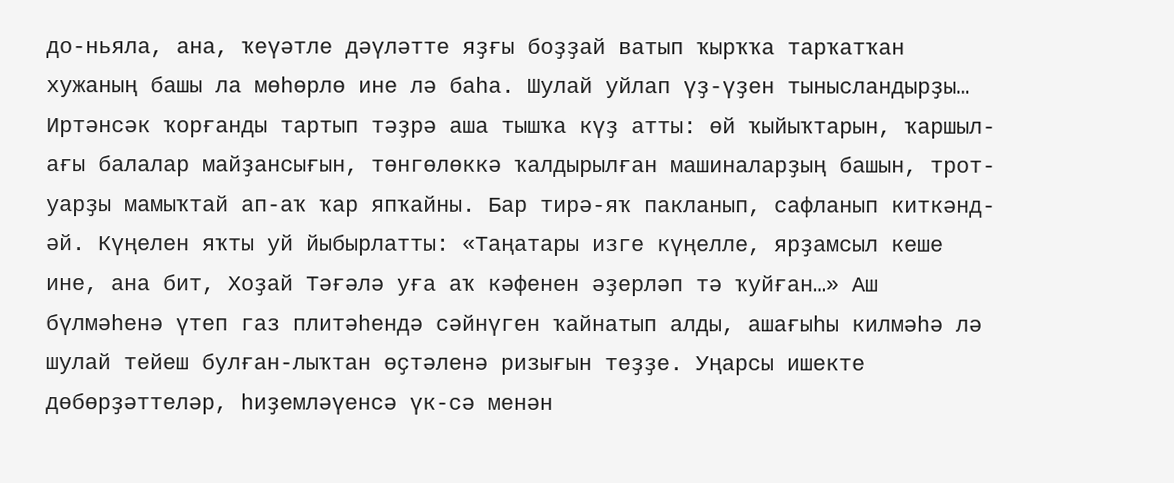до-ньяла, ана, ҡеүәтле дәүләтте яҙғы боҙҙай ватып ҡырҡҡа тарҡатҡан хужаның башы ла мөһөрлө ине лә баһа. Шулай уйлап үҙ-үҙен тынысландырҙы…
Иртәнсәк ҡорғанды тартып тәҙрә аша тышҡа күҙ атты: өй ҡыйыҡтарын, ҡаршыл-ағы балалар майҙансығын, төнгөлөккә ҡалдырылған машиналарҙың башын, трот-уарҙы мамыҡтай ап-аҡ ҡар япҡайны. Бар тирә-яҡ пакланып, сафланып киткәнд-әй. Күңелен яҡты уй йыбырлатты: «Таңатары изге күңелле, ярҙамсыл кеше ине, ана бит, Хоҙай Тәғәлә уға аҡ кәфенен әҙерләп тә ҡуйған…» Аш бүлмәһенә үтеп газ плитәһендә сәйнүген ҡайнатып алды, ашағыһы килмәһә лә шулай тейеш булған-лыҡтан өҫтәленә ризығын теҙҙе. Уңарсы ишекте дөбөрҙәттеләр, һиҙемләүенсә үк-сә менән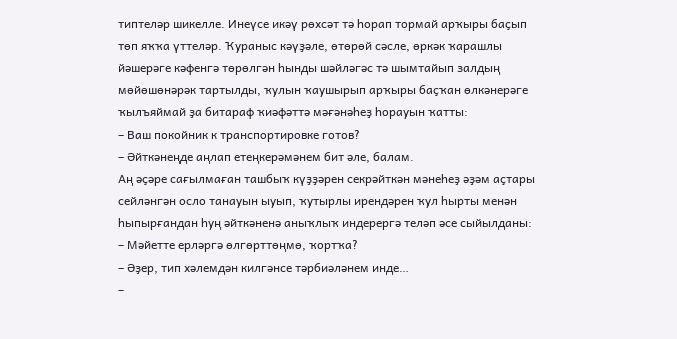типтеләр шикелле. Инеүсе икәү рөхсәт тә һорап тормай арҡыры баҫып төп яҡҡа үттеләр. Ҡураныс кәүҙәле, өтөрөй сәсле, өркәк ҡарашлы йәшерәге кәфенгә төрөлгән һынды шәйләгәс тә шымтайып залдың мөйөшөнәрәк тартылды, ҡулын ҡаушырып арҡыры баҫҡан өлкәнерәге ҡылъяймай ҙа битараф ҡиәфәттә мәғәнәһеҙ һорауын ҡатты:
– Ваш покойник к транспортировке готов?
– Әйткәнеңде аңлап етеңкерәмәнем бит әле, балам.
Аң әҫәре сағылмаған ташбыҡ күҙҙәрен секрәйткән мәнеһеҙ әҙәм аҫтары сейләнгән осло танауын ыуып, ҡутырлы ирендәрен ҡул һырты менән һыпырғандан һуң әйткәненә аныҡлыҡ индерергә теләп әсе сыйылданы:
– Мәйетте ерләргә өлгөрттөңмө, ҡортҡа?
– Әҙер, тип хәлемдән килгәнсе тәрбиәләнем инде…
–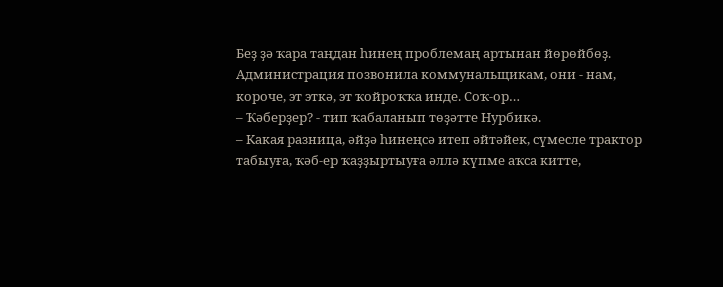Беҙ ҙә ҡара таңдан һинең проблемаң артынан йөрөйбөҙ. Администрация позвонила коммунальщикам, они - нам, короче, эт эткә, эт ҡойроҡҡа инде. Соҡ-ор…
– Ҡәберҙер? - тип ҡабаланып төҙәтте Нурбикә.
– Какая разница, әйҙә һинеңсә итеп әйтәйек, сүмесле трактор табыуға, ҡәб-ер ҡаҙҙыртыуға әллә күпме аҡса китте,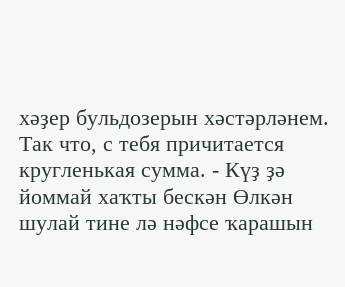хәҙер бульдозерын хәстәрләнем. Так что, с тебя причитается кругленькая сумма. - Күҙ ҙә йоммай хаҡты бескән Өлкән шулай тине лә нәфсе ҡарашын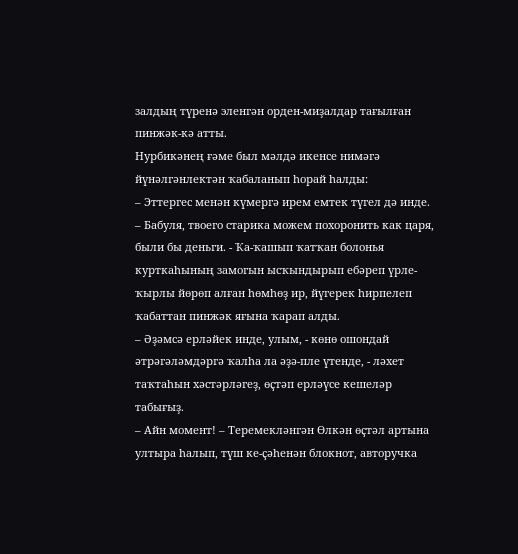залдың түренә эленгән орден-миҙалдар тағылған пинжәк-кә атты.
Нурбикәнең ғәме был мәлдә икенсе нимәгә йүнәлгәнлектән ҡабаланып һорай һалды:
– Эттергес менән күмергә ирем емтек түгел дә инде.
– Бабуля, твоего старика можем похоронить как царя, были бы деньги. - Ҡа-ҡашып ҡатҡан болонья курткаһының замогын ысҡындырып ебәреп үрле-ҡырлы йөрөп алған һөмһөҙ ир, йүгерек һирпелеп ҡабаттан пинжәк яғына ҡарап алды.
– Әҙәмсә ерләйек инде, улым, - көнө ошондай әтрәгәләмдәргә ҡалһа ла әҙә-пле үтенде, - ләхет таҡтаһын хәстәрләгеҙ, өҫтәп ерләүсе кешеләр табығыҙ.
– Айн момент! – Теремекләнгән Өлкән өҫтәл артына ултыра һалып, түш ке-ҫәһенән блокнот, авторучка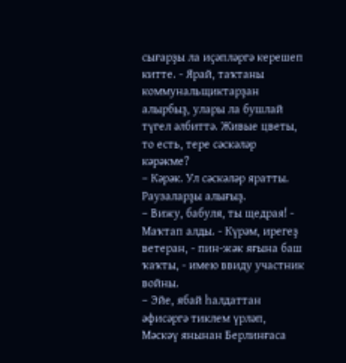сығарҙы ла иҫәпләргә керешеп китте. - Ярай, таҡтаны коммунальщиктарҙан алырбыҙ, улары ла бушлай түгел әлбиттә. Живые цветы, то есть, тере сәскәләр кәрәкме?
– Кәрәк. Ул сәскәләр яратты. Раузаларҙы алығыҙ.
– Вижу, бабуля, ты щедрая! - Маҡтап алды. - Күрәм, ирегеҙ ветеран, - пин-жәк яғына баш ҡаҡты, - имею ввиду участник войны.
– Эйе, ябай һалдаттан әфисәргә тиклем үрләп, Мәскәү янынан Берлинғаса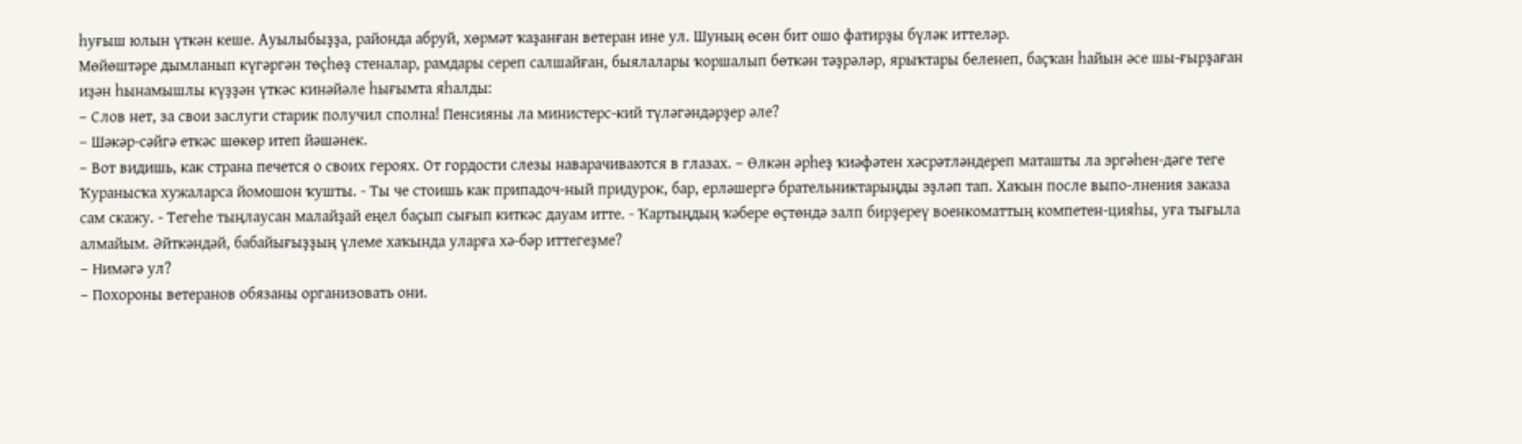һуғыш юлын үткән кеше. Ауылыбыҙҙа, районда абруй, хөрмәт ҡаҙанған ветеран ине ул. Шуның өсөн бит ошо фатирҙы бүләк иттеләр.
Мөйөштәре дымланып күгәргән төҫһөҙ стеналар, рамдары сереп салшайған, быялалары ҡоршалып бөткән тәҙрәләр, ярыҡтары беленеп, баҫҡан һайын әсе шы-ғырҙаған иҙән һынамышлы күҙҙән үткәс кинәйәле һығымта яһалды:
– Слов нет, за свои заслуги старик получил сполна! Пенсияны ла министерс-кий түләгәндәрҙер әле?
– Шәкәр-сәйгә еткәс шөкөр итеп йәшәнек.
– Вот видишь, как страна печется о своих героях. От гордости слезы наварачиваются в глазах. – Өлкән әрһеҙ ҡиәфәтен хәсрәтләндереп маташты ла эргәһен-дәге теге Ҡуранысҡа хужаларса йомошон ҡушты. - Ты че стоишь как припадоч-ный придурок, бар, ерләшергә брательниктарыңды эҙләп тап. Хаҡын после выпо-лнения заказа сам скажу. - Тегеһе тыңлаусан малайҙай еңел баҫып сығып киткәс дауам итте. - Ҡартыңдың ҡәбере өҫтөндә залп бирҙереү военкоматтың компетен-цияһы, уға тығыла алмайым. Әйткәндәй, бабайығыҙҙың үлеме хаҡында уларға хә-бәр иттегеҙме?
– Нимәгә ул?
– Похороны ветеранов обязаны организовать они.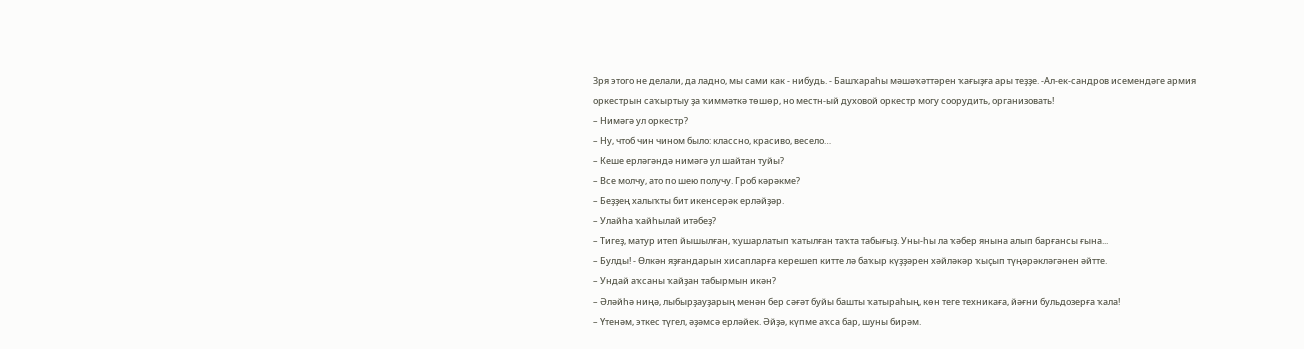Зря этого не делали, да ладно, мы сами как - нибудь. - Башҡараһы мәшәҡәттәрен ҡағыҙға ары теҙҙе. -Ал-ек-сандров исемендәге армия оркестрын саҡыртыу ҙа ҡиммәткә төшөр, но местн-ый духовой оркестр могу соорудить, организовать!
– Нимәгә ул оркестр?
– Ну, чтоб чин чином было: классно, красиво, весело…
– Кеше ерләгәндә нимәгә ул шайтан туйы?
– Все молчу, ато по шею получу. Гроб кәрәкме?
– Беҙҙең халыҡты бит икенсерәк ерләйҙәр.
– Улайһа ҡайһылай итәбеҙ?
– Тигеҙ, матур итеп йышылған, ҡушарлатып ҡатылған таҡта табығыҙ. Уны-һы ла ҡәбер янына алып барғансы ғына...
– Булды! - Өлкән яҙғандарын хисапларға керешеп китте лә баҡыр күҙҙәрен хәйләкәр ҡыҫып түңәрәкләгәнен әйтте.
– Ундай аҡсаны ҡайҙан табырмын икән?
– Әләйһә ниңә, лыбырҙауҙарың менән бер сәғәт буйы башты ҡатыраһың, көн теге техникаға, йәғни бульдозерға ҡала!
– Үтенәм, эткес түгел, әҙәмсә ерләйек. Әйҙә, күпме аҡса бар, шуны бирәм.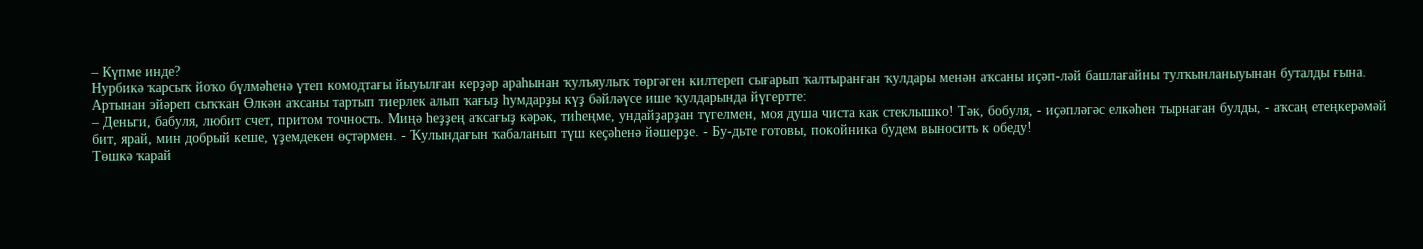– Күпме инде?
Нурбикә ҡарсыҡ йоҡо бүлмәһенә үтеп комодтағы йыуылған керҙәр араһынан ҡулъяулыҡ төргәген килтереп сығарып ҡалтыранған ҡулдары менән аҡсаны иҫәп-ләй башлағайны тулҡынланыуынан буталды ғына.
Артынан эйәреп сыҡҡан Өлкән аҡсаны тартып тиерлек алып ҡағыҙ һумдарҙы күҙ бәйләүсе ише ҡулдарында йүгертте:
– Деньги, бабуля, любит счет, притом точность. Миңә һеҙҙең аҡсағыҙ кәрәк, тиһеңме, ундайҙарҙан түгелмен, моя душа чиста как стеклышко! Тәк, бобуля, - иҫәпләгәс елкәһен тырнаған булды, - аҡсаң етеңкерәмәй бит, ярай, мин добрый кеше, үҙемдекен өҫтәрмен. - Ҡулындағын ҡабаланып түш кеҫәһенә йәшерҙе. - Бу-дьте готовы, покойника будем выносить к обеду!
Төшкә ҡарай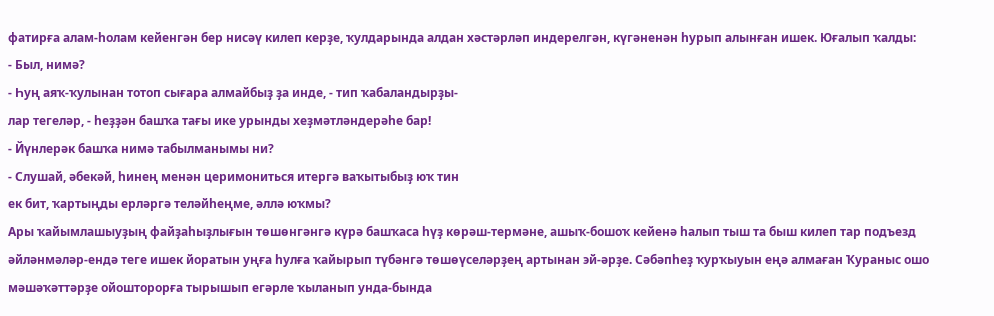фатирға алам-һолам кейенгән бер нисәү килеп керҙе, ҡулдарында алдан хәстәрләп индерелгән, күгәненән һурып алынған ишек. Юғалып ҡалды:
- Был, нимә?
- Һуң аяҡ-ҡулынан тотоп сығара алмайбыҙ ҙа инде, - тип ҡабаландырҙы-
лар тегеләр, - һеҙҙән башҡа тағы ике урынды хеҙмәтләндерәһе бар!
- Йүнлерәк башҡа нимә табылманымы ни?
- Слушай, әбекәй, һинең менән церимониться итергә ваҡытыбыҙ юҡ тин
ек бит, ҡартыңды ерләргә теләйһеңме, әллә юҡмы?
Ары ҡайымлашыуҙың файҙаһыҙлығын төшөнгәнгә күрә башҡаса һүҙ көрәш-термәне, ашыҡ-бошоҡ кейенә һалып тыш та быш килеп тар подъезд әйләнмәләр-ендә теге ишек йоратын уңға һулға ҡайырып түбәнгә төшөүселәрҙең артынан эй-әрҙе. Сәбәпһеҙ ҡурҡыуын еңә алмаған Ҡураныс ошо мәшәҡәттәрҙе ойошторорға тырышып егәрле ҡыланып унда-бында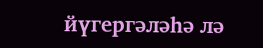йүгергәләһә лә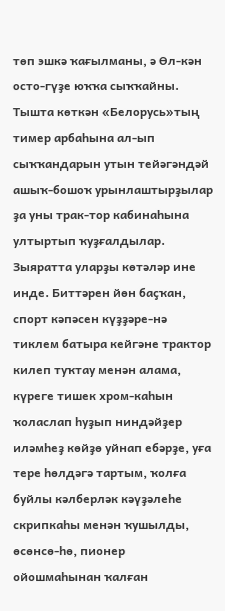төп эшкә ҡағылманы, ә Өл-кән осто-гүҙе юҡҡа сыҡҡайны. Тышта көткән «Белорусь»тың тимер арбаһына ал-ып сыҡҡандарын утын тейәгәндәй ашыҡ-бошоҡ урынлаштырҙылар ҙа уны трак-тор кабинаһына ултыртып ҡуҙғалдылар.
Зыяратта уларҙы көтәләр ине инде. Биттәрен йөн баҫҡан, спорт кәпәсен күҙҙәре-нә тиклем батыра кейгәне трактор килеп туҡтау менән алама, күреге тишек хром-каһын ҡоласлап һуҙып ниндәйҙер иләмһеҙ көйҙө уйнап ебәрҙе, уға тере һөлдәгә тартым, ҡолға буйлы кәлберләк кәүҙәлеһе скрипкаһы менән ҡушылды, өсөнсө-һө, пионер ойошмаһынан ҡалған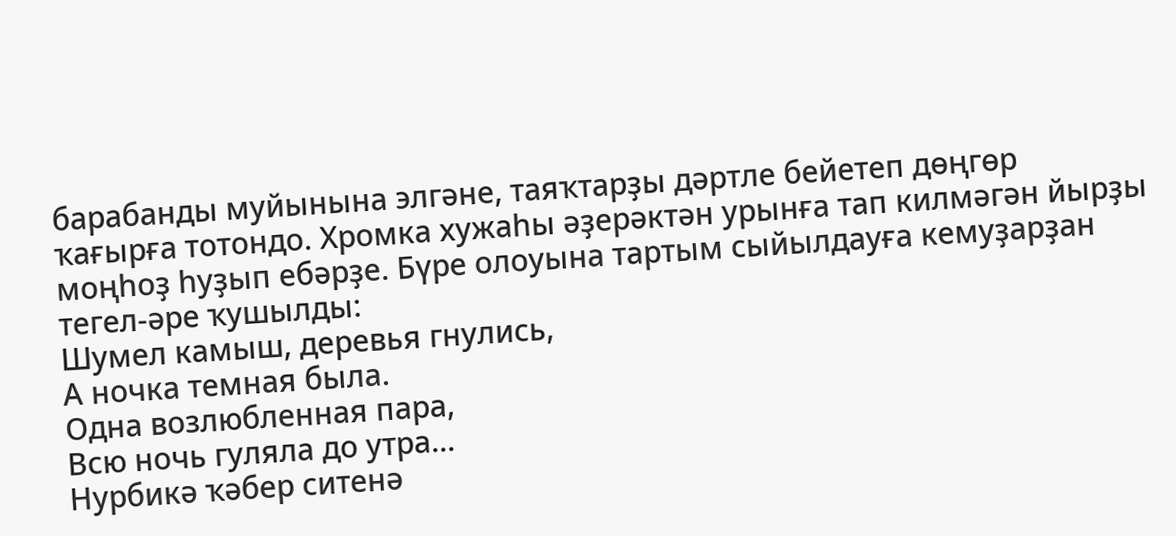барабанды муйынына элгәне, таяҡтарҙы дәртле бейетеп дөңгөр ҡағырға тотондо. Хромка хужаһы әҙерәктән урынға тап килмәгән йырҙы моңһоҙ һуҙып ебәрҙе. Бүре олоуына тартым сыйылдауға кемуҙарҙан тегел-әре ҡушылды:
Шумел камыш, деревья гнулись,
А ночка темная была.
Одна возлюбленная пара,
Всю ночь гуляла до утра...
Нурбикә ҡәбер ситенә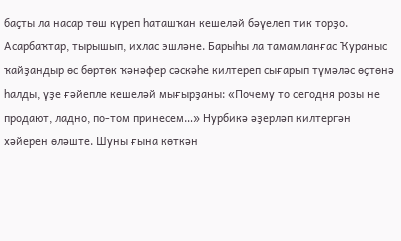баҫты ла насар төш күреп һаташҡан кешеләй бәүелеп тик торҙо. Асарбаҡтар, тырышып, ихлас эшләне. Барыһы ла тамамланғас Ҡураныс ҡайҙандыр өс бөртөк ҡәнәфер сәскәһе килтереп сығарып түмәләс өҫтөнә һалды, үҙе ғәйепле кешеләй мығырҙаны: «Почему то сегодня розы не продают, ладно, по-том принесем…» Нурбикә әҙерләп килтергән хәйерен өләште. Шуны ғына көткән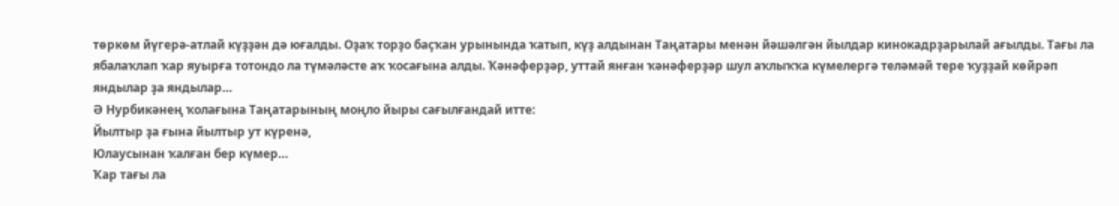төркөм йүгерә-атлай күҙҙән дә юғалды. Оҙаҡ торҙо баҫҡан урынында ҡатып, күҙ алдынан Таңатары менән йәшәлгән йылдар кинокадрҙарылай ағылды. Тағы ла ябалаҡлап ҡар яуырға тотондо ла түмәләсте аҡ ҡосағына алды. Ҡәнәферҙәр, уттай янған ҡәнәферҙәр шул аҡлыҡҡа күмелергә теләмәй тере ҡуҙҙай көйрәп яндылар ҙа яндылар…
Ә Нурбикәнең ҡолағына Таңатарының моңло йыры сағылғандай итте:
Йылтыр ҙа ғына йылтыр ут күренә,
Юлаусынан ҡалған бер күмер…
Ҡар тағы ла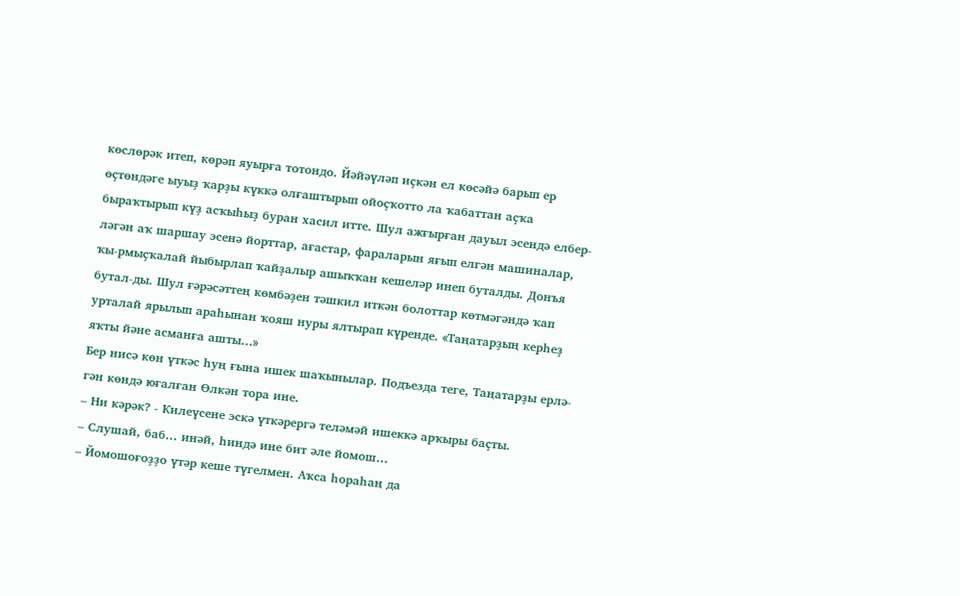көслөрәк итеп, көрәп яуырға тотондо. Йәйәүләп иҫкән ел көсәйә барып ер өҫтөндәге ыуыҙ ҡарҙы күккә олғаштырып ойоҫҡотто ла ҡабаттан аҫҡа быраҡтырып күҙ асҡыһыҙ буран хасил итте. Шул ажғырған дауыл эсендә елбер-ләгән аҡ шаршау эсенә йорттар, ағастар, фараларын яғып елгән машиналар, ҡы-рмыҫҡалай йыбырлап ҡайҙалыр ашыҡҡан кешеләр инеп буталды. Донъя бутал-ды. Шул ғәрәсәттең көмбәҙен тәшкил иткән болоттар көтмәгәндә ҡап урталай ярылып араһынан ҡояш нуры ялтырап күренде. «Таңатарҙың керһеҙ яҡты йәне асманға ашты…»
Бер нисә көн үткәс һуң ғына ишек шаҡынылар. Подъезда теге, Таңатарҙы ерлә-гән көндә юғалған Өлкән тора ине.
– Ни кәрәк? - Килеүсене эскә үткәрергә теләмәй ишеккә арҡыры баҫты.
– Слушай, баб… инәй, һиндә ине бит әле йомош…
– Йомошоғоҙҙо үтәр кеше түгелмен. Аҡса һораһаң да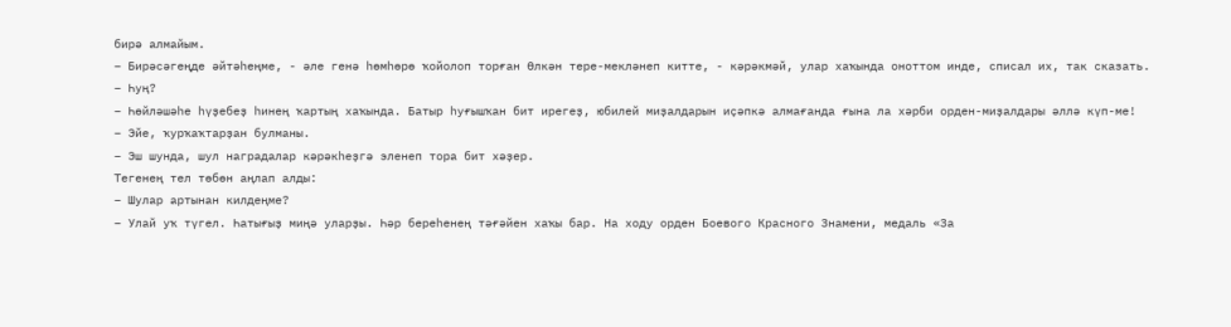бирә алмайым.
– Бирәсәгеңде әйтәһеңме, - әле генә һөмһөрө ҡойолоп торған Өлкән тере-мекләнеп китте, - кәрәкмәй, улар хаҡында оноттом инде, списал их, так сказать.
– Һуң?
– Һөйләшәһе һүҙебеҙ һинең ҡартың хаҡында. Батыр һуғышҡан бит ирегеҙ, юбилей миҙалдарын иҫәпкә алмағанда ғына ла хәрби орден-миҙалдары әллә күп-ме!
– Эйе, ҡурҡаҡтарҙан булманы.
– Эш шунда, шул наградалар кәрәкһеҙгә эленеп тора бит хәҙер.
Тегенең тел төбөн аңлап алды:
– Шулар артынан килдеңме?
– Улай уҡ түгел. Һатығыҙ миңә уларҙы. Һәр береһенең тәғәйен хаҡы бар. На ходу орден Боевого Красного Знамени, медаль «За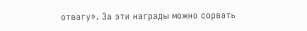отвагу». За эти награды можно сорвать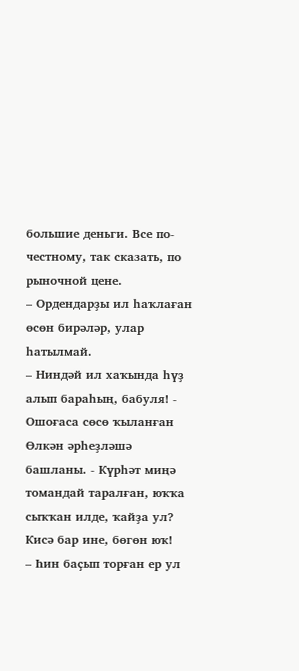большие деньги. Все по-честному, так сказать, по рыночной цене.
– Ордендарҙы ил һаҡлаған өсөн бирәләр, улар һатылмай.
– Ниндәй ил хаҡында һүҙ алып бараһың, бабуля! - Ошоғаса сөсө ҡыланған Өлкән әрһеҙләшә башланы. - Күрһәт миңә томандай таралған, юҡҡа сыҡҡан илде, ҡайҙа ул? Кисә бар ине, бөгөн юҡ!
– Һин баҫып торған ер ул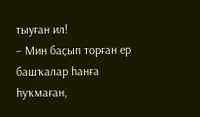тыуған ил!
– Мин баҫып торған ер башҡалар һанға һуҡмаған,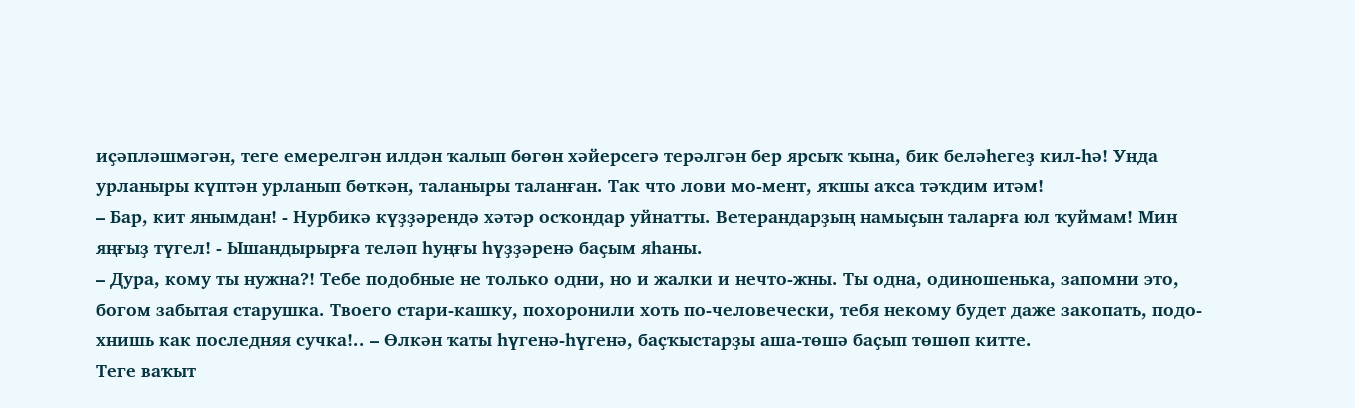иҫәпләшмәгән, теге емерелгән илдән ҡалып бөгөн хәйерсегә терәлгән бер ярсыҡ ҡына, бик беләһегеҙ кил-һә! Унда урланыры күптән урланып бөткән, таланыры таланған. Так что лови мо-мент, яҡшы аҡса тәҡдим итәм!
– Бар, кит янымдан! - Нурбикә күҙҙәрендә хәтәр осҡондар уйнатты. Ветерандарҙың намыҫын таларға юл ҡуймам! Мин яңғыҙ түгел! - Ышандырырға теләп һуңғы һүҙҙәренә баҫым яһаны.
– Дура, кому ты нужна?! Тебе подобные не только одни, но и жалки и нечто-жны. Ты одна, одиношенька, запомни это, богом забытая старушка. Твоего стари-кашку, похоронили хоть по-человечески, тебя некому будет даже закопать, подо-хнишь как последняя сучка!.. – Өлкән ҡаты һүгенә-һүгенә, баҫҡыстарҙы аша-төшә баҫып төшөп китте.
Теге ваҡыт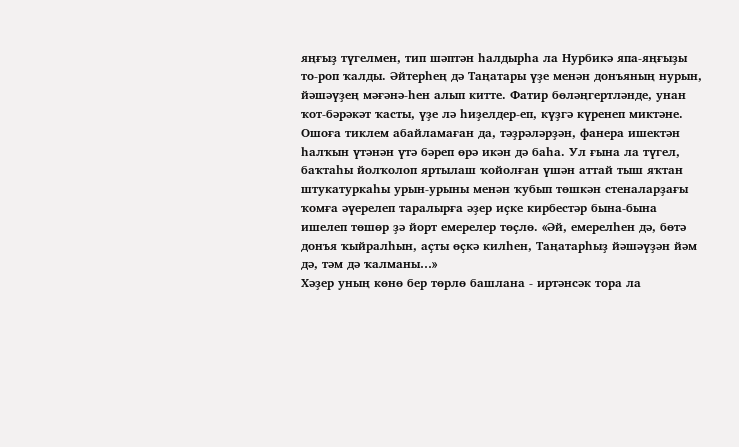яңғыҙ түгелмен, тип шәптән һалдырһа ла Нурбикә япа-яңғыҙы то-роп ҡалды. Әйтерһең дә Таңатары үҙе менән донъяның нурын, йәшәүҙең мәғәнә-һен алып китте. Фатир бөләңгертләнде, унан ҡот-бәрәкәт ҡасты, үҙе лә һиҙелдер-еп, күҙгә күренеп миктәне. Ошоға тиклем абайламаған да, тәҙрәләрҙән, фанера ишектән һалҡын үтәнән үтә бәреп өрә икән дә баһа. Ул ғына ла түгел, баҡтаһы йолҡолоп яртылаш ҡойолған үшән аттай тыш яҡтан штукатуркаһы урын-урыны менән ҡубып төшкән стеналарҙағы ҡомға әүерелеп таралырға әҙер иҫке кирбестәр бына-бына ишелеп төшөр ҙә йорт емерелер төҫлө. «Әй, емерелһен дә, бөтә донъя ҡыйралһын, аҫты өҫкә килһен, Таңатарһыҙ йәшәүҙән йәм дә, тәм дә ҡалманы…»
Хәҙер уның көнө бер төрлө башлана - иртәнсәк тора ла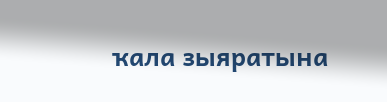ҡала зыяратына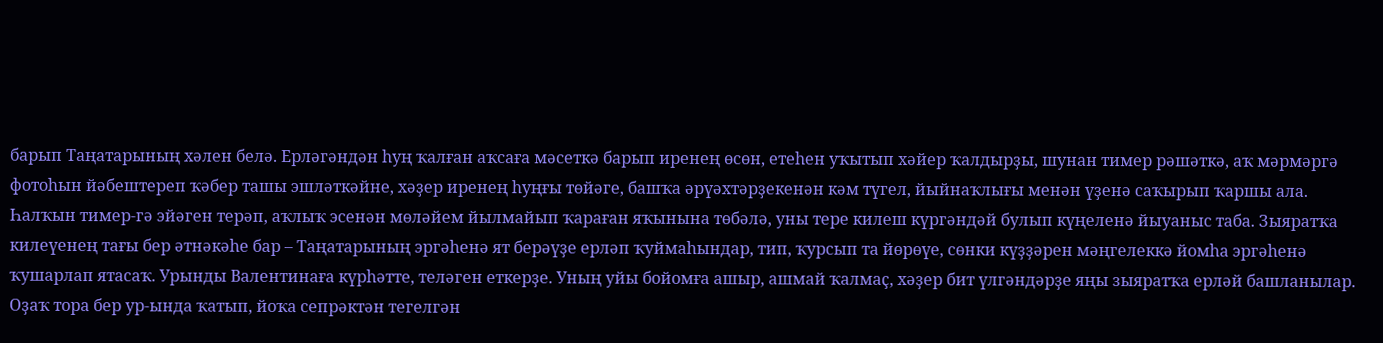барып Таңатарының хәлен белә. Ерләгәндән һуң ҡалған аҡсаға мәсеткә барып иренең өсөн, етеһен уҡытып хәйер ҡалдырҙы, шунан тимер рәшәткә, аҡ мәрмәргә фотоһын йәбештереп ҡәбер ташы эшләткәйне, хәҙер иренең һуңғы төйәге, башҡа әрүәхтәрҙекенән кәм түгел, йыйнаҡлығы менән үҙенә саҡырып ҡаршы ала. Һалҡын тимер-гә эйәген терәп, аҡлыҡ эсенән мөләйем йылмайып ҡараған яҡынына төбәлә, уны тере килеш күргәндәй булып күңеленә йыуаныс таба. Зыяратҡа килеүенең тағы бер әтнәкәһе бар – Таңатарының эргәһенә ят берәүҙе ерләп ҡуймаһындар, тип, ҡурсып та йөрөүе, сөнки күҙҙәрен мәңгелеккә йомһа эргәһенә ҡушарлап ятасаҡ. Урынды Валентинаға күрһәтте, теләген еткерҙе. Уның уйы бойомға ашыр, ашмай ҡалмаҫ, хәҙер бит үлгәндәрҙе яңы зыяратҡа ерләй башланылар. Оҙаҡ тора бер ур-ында ҡатып, йоҡа сепрәктән тегелгән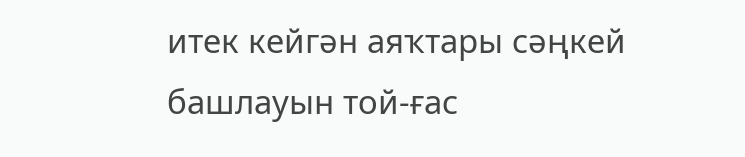итек кейгән аяҡтары сәңкей башлауын той-ғас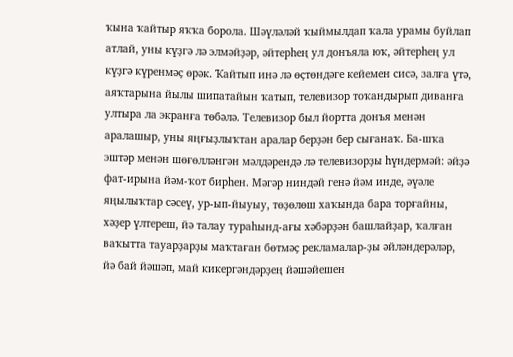ҡына ҡайтыр яҡҡа борола. Шәүләләй ҡыймылдап ҡала урамы буйлап атлай, уны күҙгә лә элмәйҙәр, әйтерһең ул донъяла юҡ, әйтерһең ул күҙгә күренмәҫ өрәк. Ҡайтып инә лә өҫтөндәге кейемен сисә, залға үтә, аяҡтарына йылы шипатайын ҡатып, телевизор тоҡандырып диванға ултыра ла экранға төбәлә. Телевизор был йортта донъя менән аралашыр, уны яңғыҙлыҡтан аралар берҙән бер сығанаҡ. Ба-шҡа эштәр менән шөғөлләнгән мәлдәрендә лә телевизорҙы һүндермәй: әйҙә фат-ирына йәм-ҡот бирһен. Мәгәр ниндәй генә йәм инде, әүәле яңылыҡтар сәсеү, ур-ып-йыуыу, төҙөлөш хаҡында бара торғайны, хәҙер үлтереш, йә талау тураһынд-ағы хәбәрҙән башлайҙар, ҡалған ваҡытта тауарҙарҙы маҡтаған бөтмәҫ рекламалар-ҙы әйләндерәләр, йә бай йәшәп, май кикергәндәрҙең йәшәйешен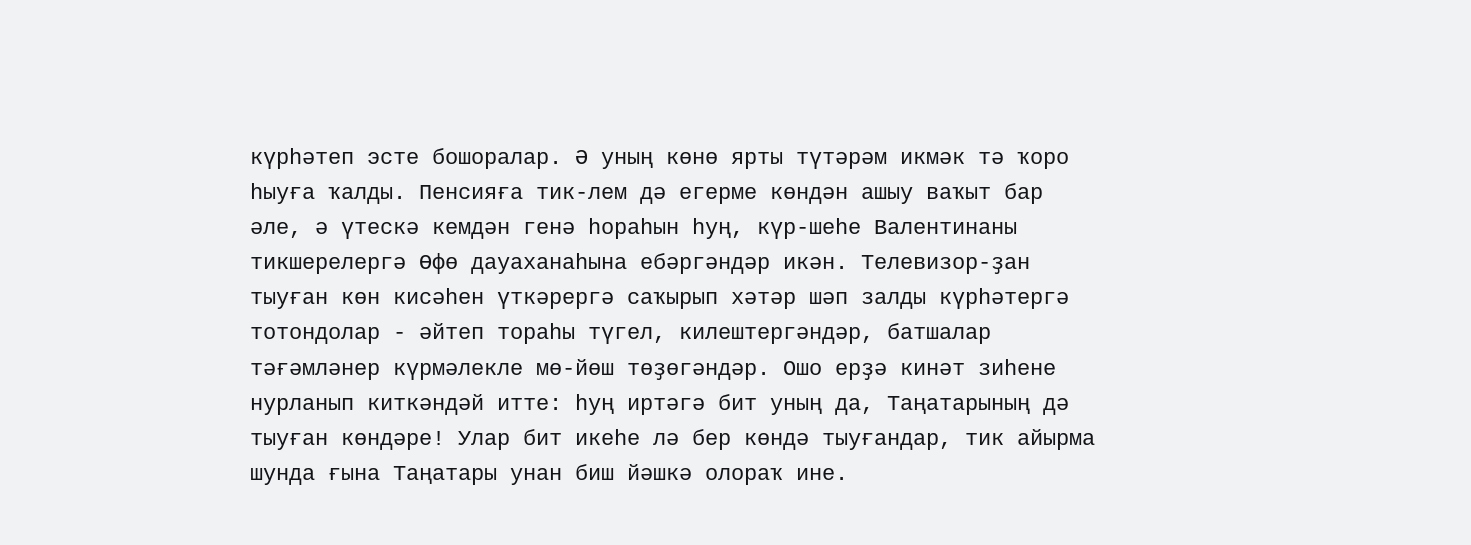күрһәтеп эсте бошоралар. Ә уның көнө ярты түтәрәм икмәк тә ҡоро һыуға ҡалды. Пенсияға тик-лем дә егерме көндән ашыу ваҡыт бар әле, ә үтескә кемдән генә һораһын һуң, күр-шеһе Валентинаны тикшерелергә Өфө дауаханаһына ебәргәндәр икән. Телевизор-ҙан тыуған көн кисәһен үткәрергә саҡырып хәтәр шәп залды күрһәтергә тотондолар - әйтеп тораһы түгел, килештергәндәр, батшалар тәғәмләнер күрмәлекле мө-йөш төҙөгәндәр. Ошо ерҙә кинәт зиһене нурланып киткәндәй итте: һуң иртәгә бит уның да, Таңатарының дә тыуған көндәре! Улар бит икеһе лә бер көндә тыуғандар, тик айырма шунда ғына Таңатары унан биш йәшкә олораҡ ине.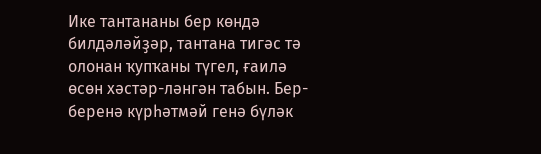Ике тантананы бер көндә билдәләйҙәр, тантана тигәс тә олонан ҡупҡаны түгел, ғаилә өсөн хәстәр-ләнгән табын. Бер-беренә күрһәтмәй генә бүләк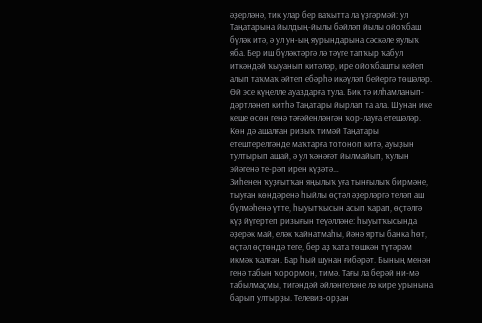әҙерләнә, тик улар бер ваҡытта ла үҙгәрмәй: ул Таңатарына йылдың-йылы бәйләп йылы ойоҡбаш бүләк итә, ә ул ун-ың яурындарына сәскәле яулыҡ яба. Бер иш бүләктәргә лә тәүге тапҡыр ҡабул иткәндәй ҡыуанып китәләр, ире ойоҡбашты кейеп алып таҡмаҡ әйтеп ебәрһә икәүләп бейергә төшәләр. Өй эсе күңелле ауаздарға тула. Бик тә илһамланып-дәртләнеп китһә Таңатары йырлап та ала. Шунан ике кеше өсөн генә тәғәйенләнгән ҡор-лауға етешәләр. Көн дә ашалған ризыҡ тимәй Таңатары етештерелгәнде маҡтарға тотоноп китә, ауыҙын тултырып ашай, ә ул ҡәнәғәт йылмайып, ҡулын эйәгенә те-рәп ирен күҙәтә…
Зиһенен ҡуҙғытҡан яңылыҡ уға тынғылыҡ бирмәне, тыуған көндәренә һыйлы өҫтәл әҙерләргә теләп аш бүлмәһенә үтте, һыуытҡысын асып ҡарап, өҫтәлгә күҙ йүгертеп ризығын теүәлләне: һыуытҡысында әҙерәк май, еләк ҡайнатмаһы, йәнә ярты банка һөт, өҫтәл өҫтөндә теге, бер аҙ ҡата төшкән түтәрәм икмәк ҡалған. Бар һый шунан ғибәрәт. Бының менән генә табын ҡорормон, тимә. Тағы ла берәй ни-мә табылмаҫмы, тигәндәй әйләнгеләне лә кире урынына барып ултырҙы. Телевиз-орҙан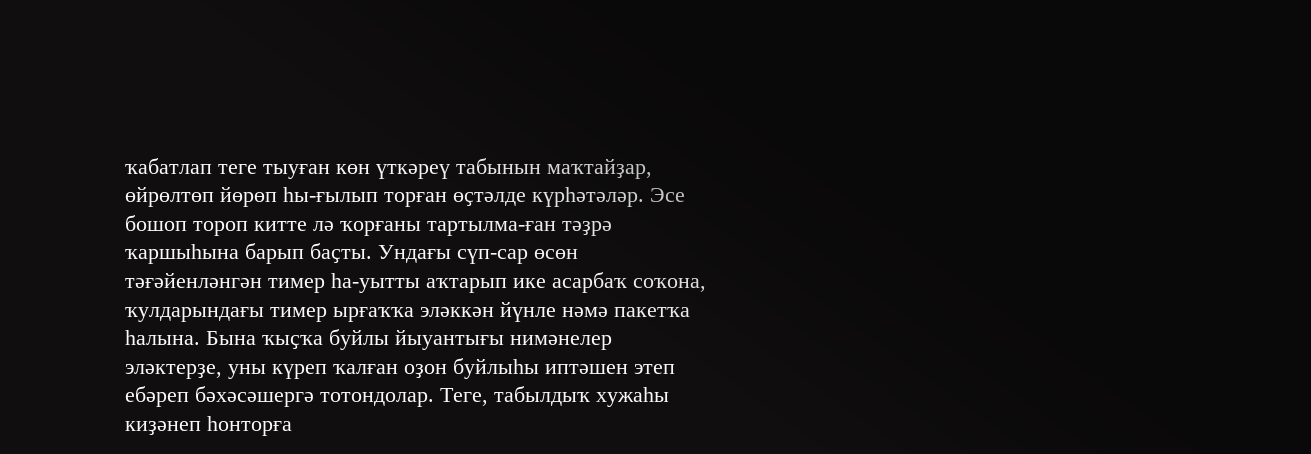ҡабатлап теге тыуған көн үткәреү табынын маҡтайҙар, өйрөлтөп йөрөп һы-ғылып торған өҫтәлде күрһәтәләр. Эсе бошоп тороп китте лә ҡорғаны тартылма-ған тәҙрә ҡаршыһына барып баҫты. Ундағы сүп-сар өсөн тәғәйенләнгән тимер һа-уытты аҡтарып ике асарбаҡ соҡона, ҡулдарындағы тимер ырғаҡҡа эләккән йүнле нәмә пакетҡа һалына. Бына ҡыҫҡа буйлы йыуантығы нимәнелер эләктерҙе, уны күреп ҡалған оҙон буйлыһы иптәшен этеп ебәреп бәхәсәшергә тотондолар. Теге, табылдыҡ хужаһы киҙәнеп һонторға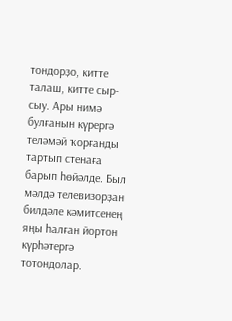тондорҙо, китте талаш, китте сыр-сыу. Ары нимә булғанын күрергә теләмәй ҡорғанды тартып стенаға барып һөйәлде. Был мәлдә телевизорҙан билдәле кәмитсенең яңы һалған йортон күрһәтергә тотондолар.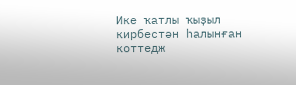Ике ҡатлы ҡыҙыл кирбестән һалынған коттедж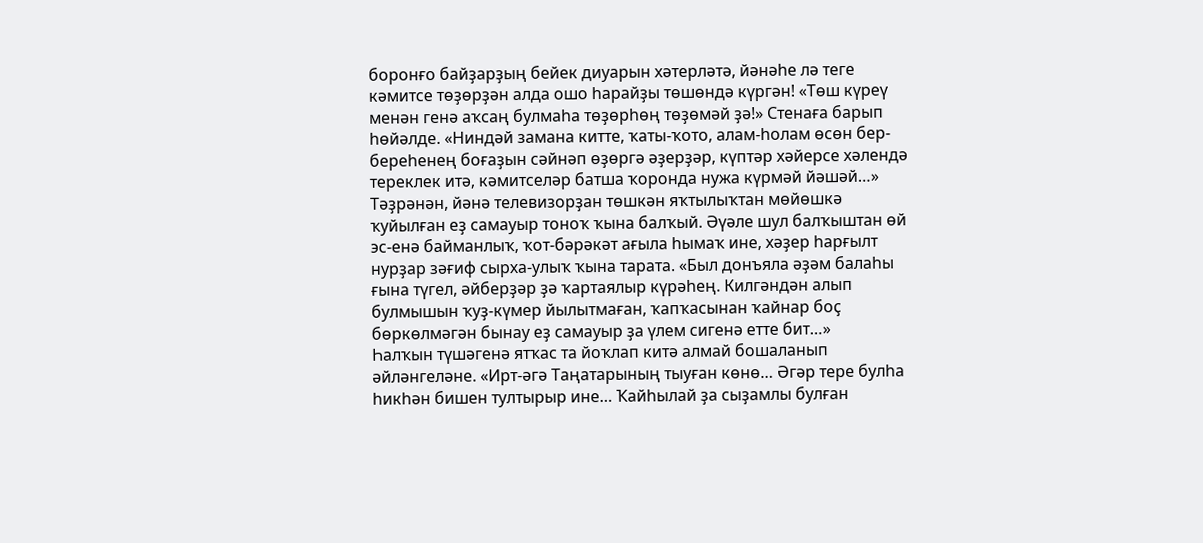боронғо байҙарҙың бейек диуарын хәтерләтә, йәнәһе лә теге кәмитсе төҙөрҙән алда ошо һарайҙы төшөндә күргән! «Төш күреү менән генә аҡсаң булмаһа төҙөрһөң төҙөмәй ҙә!» Стенаға барып һөйәлде. «Ниндәй замана китте, ҡаты-ҡото, алам-һолам өсөн бер-береһенең боғаҙын сәйнәп өҙөргә әҙерҙәр, күптәр хәйерсе хәлендә тереклек итә, кәмитселәр батша ҡоронда нужа күрмәй йәшәй…» Тәҙрәнән, йәнә телевизорҙан төшкән яҡтылыҡтан мөйөшкә ҡуйылған еҙ самауыр тоноҡ ҡына балҡый. Әүәле шул балҡыштан өй эс-енә байманлыҡ, ҡот-бәрәкәт ағыла һымаҡ ине, хәҙер һарғылт нурҙар зәғиф сырха-улыҡ ҡына тарата. «Был донъяла әҙәм балаһы ғына түгел, әйберҙәр ҙә ҡартаялыр күрәһең. Килгәндән алып булмышын ҡуҙ-күмер йылытмаған, ҡапҡасынан ҡайнар боҫ бөркөлмәгән бынау еҙ самауыр ҙа үлем сигенә етте бит…»
Һалҡын түшәгенә ятҡас та йоҡлап китә алмай бошаланып әйләнгеләне. «Ирт-әгә Таңатарының тыуған көнө… Әгәр тере булһа һикһән бишен тултырыр ине… Ҡайһылай ҙа сыҙамлы булған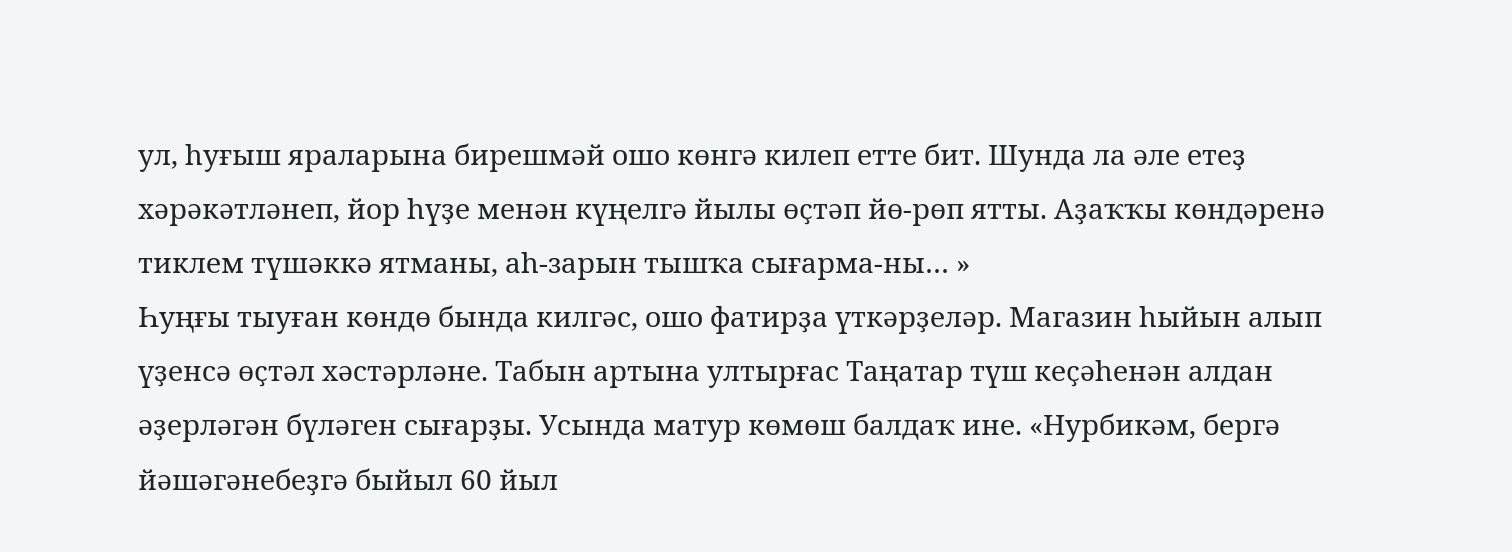ул, һуғыш яраларына бирешмәй ошо көнгә килеп етте бит. Шунда ла әле етеҙ хәрәкәтләнеп, йор һүҙе менән күңелгә йылы өҫтәп йө-рөп ятты. Аҙаҡҡы көндәренә тиклем түшәккә ятманы, аһ-зарын тышҡа сығарма-ны… »
Һуңғы тыуған көндө бында килгәс, ошо фатирҙа үткәрҙеләр. Магазин һыйын алып үҙенсә өҫтәл хәстәрләне. Табын артына ултырғас Таңатар түш кеҫәһенән алдан әҙерләгән бүләген сығарҙы. Усында матур көмөш балдаҡ ине. «Нурбикәм, бергә йәшәгәнебеҙгә быйыл 60 йыл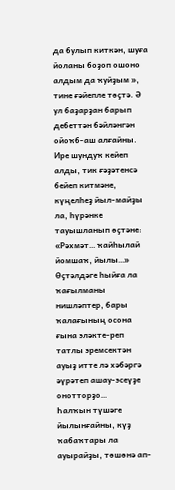да булып киткән, шуға йоланы боҙоп ошоно алдым да ҡуйҙым », тине ғәйепле төҫтә. Ә ул баҙарҙан барып дебеттән бәйләнгән ойоҡб-аш алғайны. Ире шундуҡ кейеп алды, тик ғәҙәтенсә бейеп китмәне, күңелһеҙ йыл-майҙы ла, һүрәнке тауышланып өҫтәне: «Рәхмәт… ҡайһылай йомшаҡ, йылы…» Өҫтәлдәге һыйға ла ҡағылманы нишләптер, бары ҡалағының осона ғына эләкте-реп татлы эремсектән ауыҙ итте лә хәбәргә әүрәтеп ашау-эсеүҙе онотторҙо…
Һалҡын түшәге йылынғайны, күҙ ҡабаҡтары ла ауырайҙы, төшөнә ап-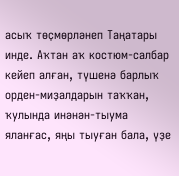асыҡ төҫмөрләнеп Таңатары инде. Аҡтан аҡ костюм-салбар кейеп алған, түшенә барлыҡ орден-миҙалдарын таҡҡан, ҡулында инәнән-тыума яланғас, яңы тыуған бала, үҙе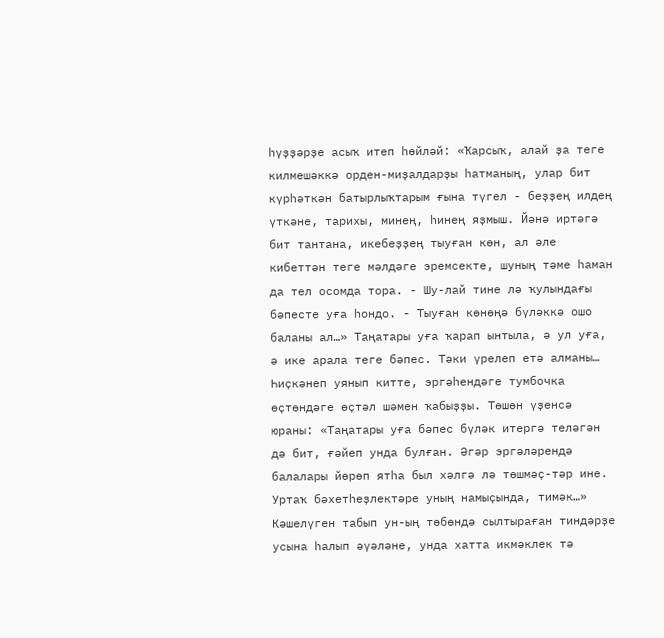һүҙҙәрҙе асыҡ итеп һөйләй: «Ҡарсыҡ, алай ҙа теге килмешәккә орден-миҙалдарҙы һатманың, улар бит күрһәткән батырлыҡтарым ғына түгел - беҙҙең илдең үткәне, тарихы, минең, һинең яҙмыш. Йәнә иртәгә бит тантана, икебеҙҙең тыуған көн, ал әле кибеттән теге мәлдәге эремсекте, шуның тәме һаман да тел осомда тора. - Шу-лай тине лә ҡулындағы бәпесте уға һондо. - Тыуған көнөңә бүләккә ошо баланы ал…» Таңатары уға ҡарап ынтыла, ә ул уға, ә ике арала теге бәпес. Тәки үрелеп етә алманы… Һиҫкәнеп уянып китте, эргәһендәге тумбочка өҫтөндәге өҫтәл шәмен ҡабыҙҙы. Төшөн үҙенсә юраны: «Таңатары уға бәпес бүләк итергә теләгән дә бит, ғәйеп унда булған. Әгәр эргәләрендә балалары йөрөп ятһа был хәлгә лә төшмәҫ-тәр ине. Уртаҡ бәхетһеҙлектәре уның намыҫында, тимәк…» Кәшелүген табып ун-ың төбөндә сылтыраған тиндәрҙе усына һалып әүәләне, унда хатта икмәклек тә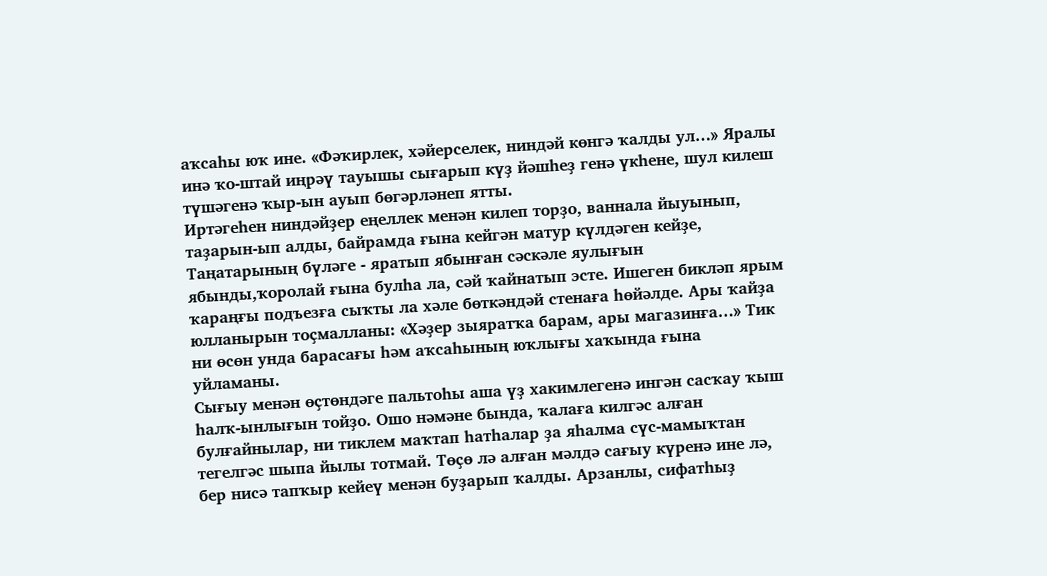аҡсаһы юҡ ине. «Фәҡирлек, хәйерселек, ниндәй көнгә ҡалды ул…» Яралы инә ҡо-штай иңрәү тауышы сығарып күҙ йәшһеҙ генә үкһене, шул килеш түшәгенә ҡыр-ын ауып бөгәрләнеп ятты.
Иртәгеһен ниндәйҙер еңеллек менән килеп торҙо, ваннала йыуынып, таҙарын-ып алды, байрамда ғына кейгән матур күлдәген кейҙе, Таңатарының бүләге - яратып ябынған сәскәле яулығын ябынды,ҡоролай ғына булһа ла, сәй ҡайнатып эсте. Ишеген бикләп ярым ҡараңғы подъезға сыҡты ла хәле бөткәндәй стенаға һөйәлде. Ары ҡайҙа юлланырын тоҫмалланы: «Хәҙер зыяратҡа барам, ары магазинға…» Тик ни өсөн унда барасағы һәм аҡсаһының юҡлығы хаҡында ғына уйламаны.
Сығыу менән өҫтөндәге пальтоһы аша үҙ хакимлегенә ингән сасҡау ҡыш һалҡ-ынлығын тойҙо. Ошо нәмәне бында, ҡалаға килгәс алған булғайнылар, ни тиклем маҡтап һатһалар ҙа яһалма сүс-мамыҡтан тегелгәс шыпа йылы тотмай. Төҫө лә алған мәлдә сағыу күренә ине лә, бер нисә тапҡыр кейеү менән буҙарып ҡалды. Арзанлы, сифатһыҙ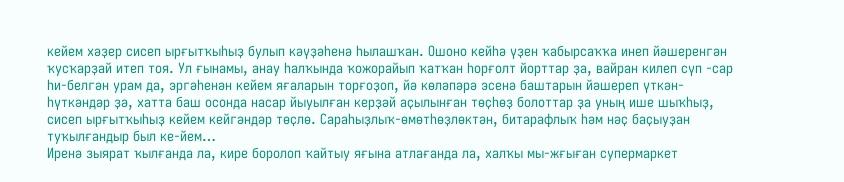кейем хәҙер сисеп ырғытҡыһыҙ булып кәүҙәһенә һылашҡан. Ошоно кейһә үҙен ҡабырсаҡҡа инеп йәшеренгән ҡусҡарҙай итеп тоя. Ул ғынамы, анау һалҡында ҡожорайып ҡатҡан һорғолт йорттар ҙа, вайран килеп сүп -сар һи-белгән урам да, эргәһенән кейем яғаларын торғоҙоп, йә көләпәрә эсенә баштарын йәшереп үткән-һүткәндәр ҙә, хатта баш осонда насар йыуылған керҙәй аҫылынған төҫһөҙ болоттар ҙа уның ише шыҡһыҙ, сисеп ырғытҡыһыҙ кейем кейгәндәр төҫлө. Сараһыҙлыҡ-өмөтһөҙлөктән, битарафлыҡ һәм нәҫ баҫыуҙан туҡылғандыр был ке-йем…
Иренә зыярат ҡылғанда ла, кире боролоп ҡайтыу яғына атлағанда ла, халҡы мы-жғыған супермаркет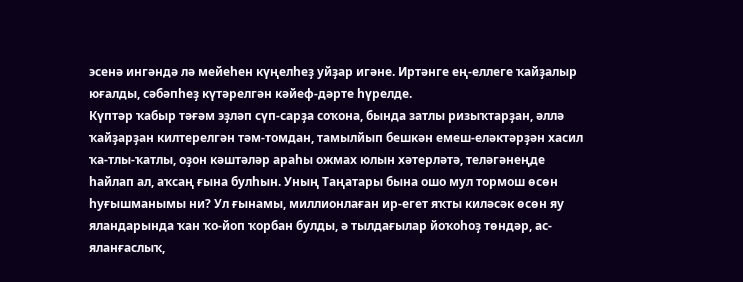эсенә ингәндә лә мейеһен күңелһеҙ уйҙар игәне. Иртәнге ең-еллеге ҡайҙалыр юғалды, сәбәпһеҙ күтәрелгән кәйеф-дәрте һүрелде.
Күптәр ҡабыр тәғәм эҙләп сүп-сарҙа соҡона, бында затлы ризыҡтарҙан, әллә ҡайҙарҙан килтерелгән тәм-томдан, тамылйып бешкән емеш-еләктәрҙән хасил ҡа-тлы-ҡатлы, оҙон кәштәләр араһы ожмах юлын хәтерләтә, теләгәнеңде һайлап ал, аҡсаң ғына булһын. Уның Таңатары бына ошо мул тормош өсөн һуғышманымы ни? Ул ғынамы, миллионлаған ир-егет яҡты киләсәк өсөн яу яландарында ҡан ҡо-йоп ҡорбан булды, ә тылдағылар йоҡоһоҙ төндәр, ас-яланғаслыҡ,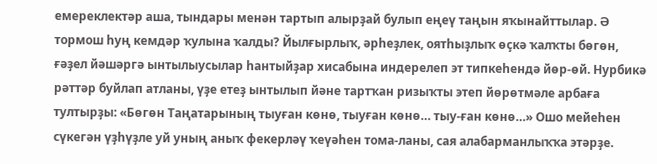емереклектәр аша, тындары менән тартып алырҙай булып еңеү таңын яҡынайттылар. Ә тормош һуң кемдәр ҡулына ҡалды? Йылғырлыҡ, әрһеҙлек, оятһыҙлыҡ өҫкә ҡалҡты бөгөн, ғәҙел йәшәргә ынтылыусылар һантыйҙар хисабына индерелеп эт типкеһендә йөр-өй. Нурбикә рәттәр буйлап атланы, үҙе етеҙ ынтылып йәне тартҡан ризыҡты этеп йөрөтмәле арбаға тултырҙы: «Бөгөн Таңатарының тыуған көнө, тыуған көнө… тыу-ған көнө…» Ошо мейеһен сүкегән үҙһүҙле уй уның аныҡ фекерләү ҡеүәһен тома-ланы, сая алабарманлыҡҡа этәрҙе.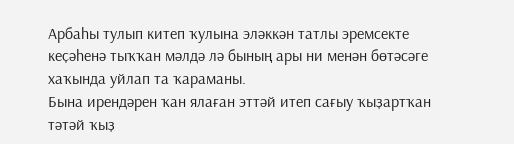Арбаһы тулып китеп ҡулына эләккән татлы эремсекте кеҫәһенә тыҡҡан мәлдә лә бының ары ни менән бөтәсәге хаҡында уйлап та ҡараманы.
Бына ирендәрен ҡан ялаған эттәй итеп сағыу ҡыҙартҡан тәтәй ҡыҙ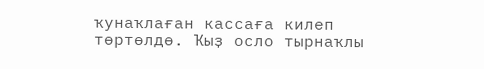ҡунаҡлаған кассаға килеп төртөлдө. Ҡыҙ осло тырнаҡлы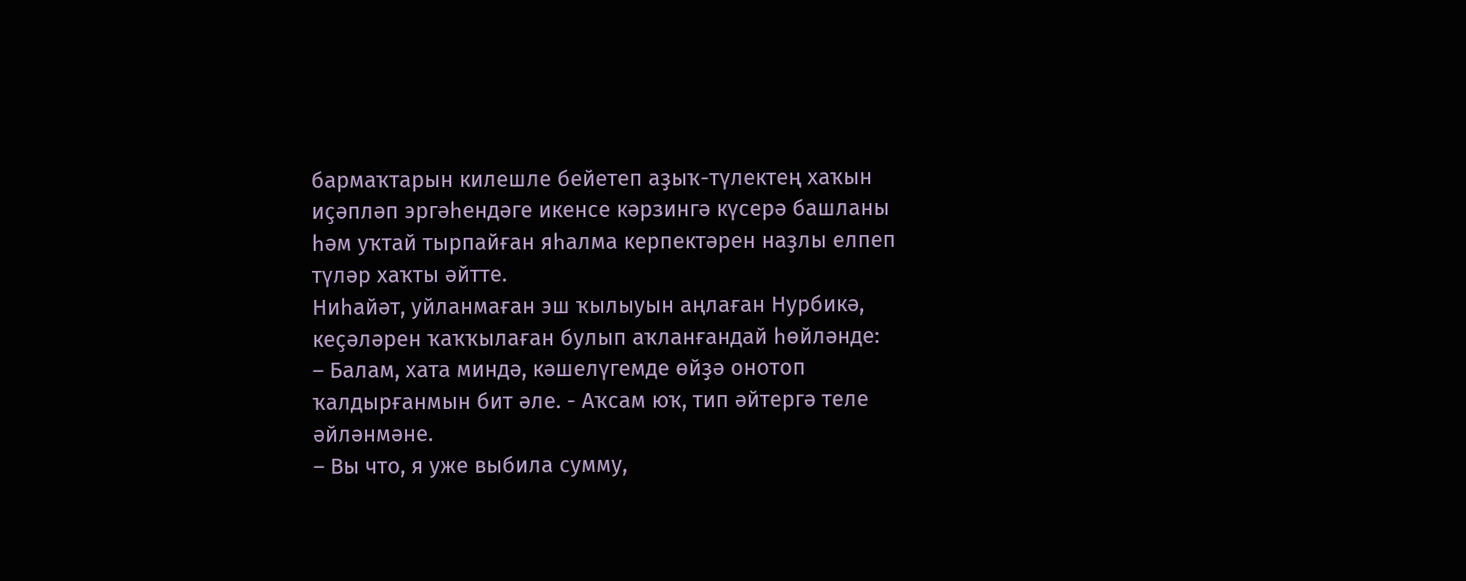бармаҡтарын килешле бейетеп аҙыҡ-түлектең хаҡын иҫәпләп эргәһендәге икенсе кәрзингә күсерә башланы һәм уҡтай тырпайған яһалма керпектәрен наҙлы елпеп түләр хаҡты әйтте.
Ниһайәт, уйланмаған эш ҡылыуын аңлаған Нурбикә, кеҫәләрен ҡаҡҡылаған булып аҡланғандай һөйләнде:
– Балам, хата миндә, кәшелүгемде өйҙә онотоп ҡалдырғанмын бит әле. - Аҡсам юҡ, тип әйтергә теле әйләнмәне.
– Вы что, я уже выбила сумму,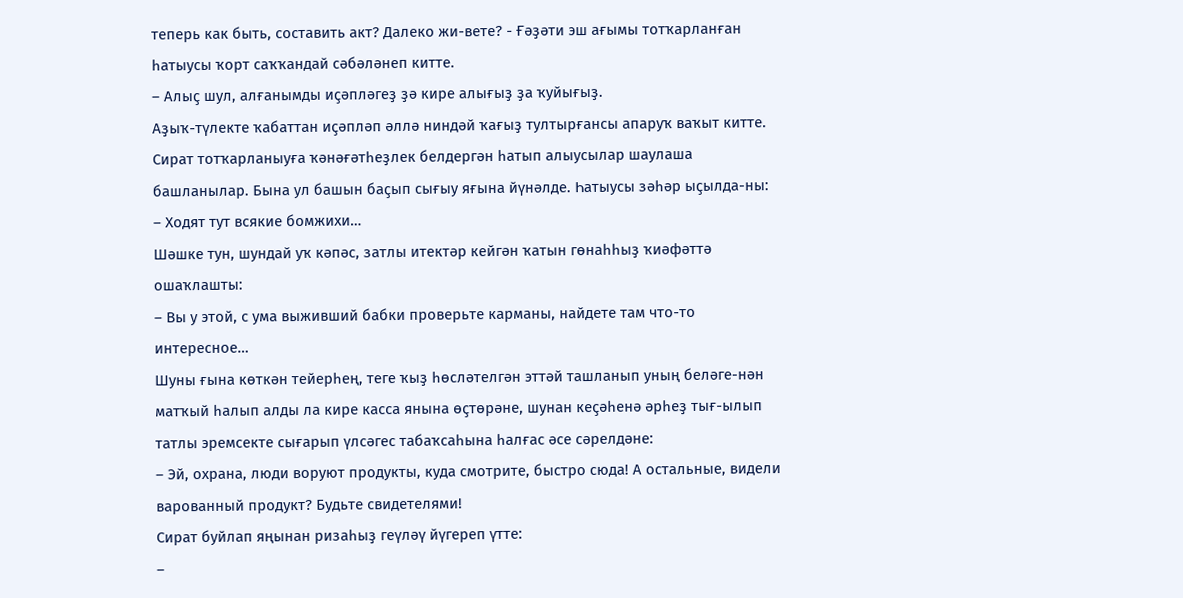теперь как быть, составить акт? Далеко жи-вете? - Ғәҙәти эш ағымы тотҡарланған һатыусы ҡорт саҡҡандай сәбәләнеп китте.
– Алыҫ шул, алғанымды иҫәпләгеҙ ҙә кире алығыҙ ҙа ҡуйығыҙ.
Аҙыҡ-түлекте ҡабаттан иҫәпләп әллә ниндәй ҡағыҙ тултырғансы апаруҡ ваҡыт китте. Сират тотҡарланыуға ҡәнәғәтһеҙлек белдергән һатып алыусылар шаулаша башланылар. Бына ул башын баҫып сығыу яғына йүнәлде. Һатыусы зәһәр ыҫылда-ны:
– Ходят тут всякие бомжихи…
Шәшке тун, шундай уҡ кәпәс, затлы итектәр кейгән ҡатын гөнаһһыҙ ҡиәфәттә ошаҡлашты:
– Вы у этой, с ума выживший бабки проверьте карманы, найдете там что-то интересное…
Шуны ғына көткән тейерһең, теге ҡыҙ һөсләтелгән эттәй ташланып уның беләге-нән матҡый һалып алды ла кире касса янына өҫтөрәне, шунан кеҫәһенә әрһеҙ тығ-ылып татлы эремсекте сығарып үлсәгес табаҡсаһына һалғас әсе сәрелдәне:
– Эй, охрана, люди воруют продукты, куда смотрите, быстро сюда! А остальные, видели варованный продукт? Будьте свидетелями!
Сират буйлап яңынан ризаһыҙ геүләү йүгереп үтте:
–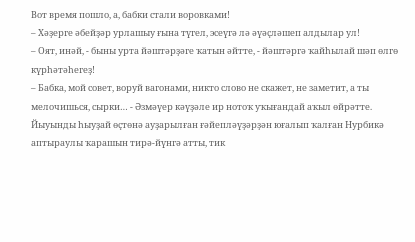Вот время пошло, а, бабки стали воровками!
– Хәҙерге әбейҙәр урлашыу ғына түгел, эсеүгә лә әүәҫләшеп алдылар ул!
– Оят, инәй, - быны урта йәштәрҙәге ҡатын әйтте, - йәштәргә ҡайһылай шәп өлгө күрһәтәһегеҙ!
– Бабка, мой совет, воруй вагонами, никто слово не скажет, не заметит, а ты мелочишься, сырки… - Әзмәүер кәүҙәле ир нотоҡ уҡығандай аҡыл өйрәтте.
Йыуынды һыуҙай өҫтөнә ауҙарылған ғәйепләүҙәрҙән юғалып ҡалған Нурбикә аптыраулы ҡарашын тирә-йүнгә атты, тик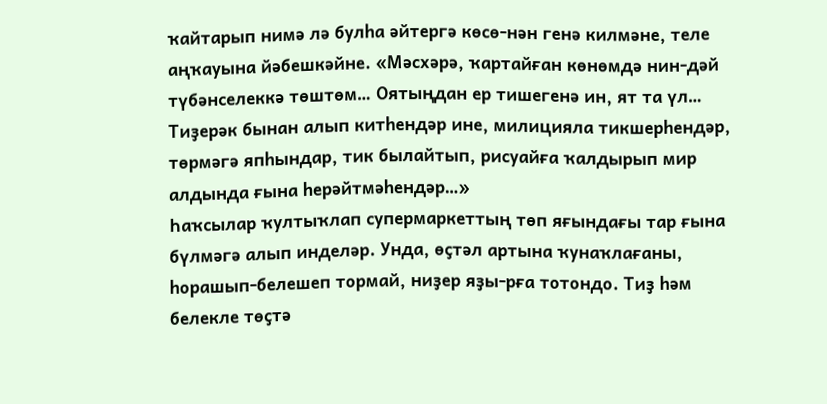ҡайтарып нимә лә булһа әйтергә көсө-нән генә килмәне, теле аңҡауына йәбешкәйне. «Мәсхәрә, ҡартайған көнөмдә нин-дәй түбәнселеккә төштөм… Оятыңдан ер тишегенә ин, ят та үл… Тиҙерәк бынан алып китһендәр ине, милицияла тикшерһендәр, төрмәгә япһындар, тик былайтып, рисуайға ҡалдырып мир алдында ғына һерәйтмәһендәр…»
Һаҡсылар ҡултыҡлап супермаркеттың төп яғындағы тар ғына бүлмәгә алып инделәр. Унда, өҫтәл артына ҡунаҡлағаны, һорашып-белешеп тормай, ниҙер яҙы-рға тотондо. Тиҙ һәм белекле төҫтә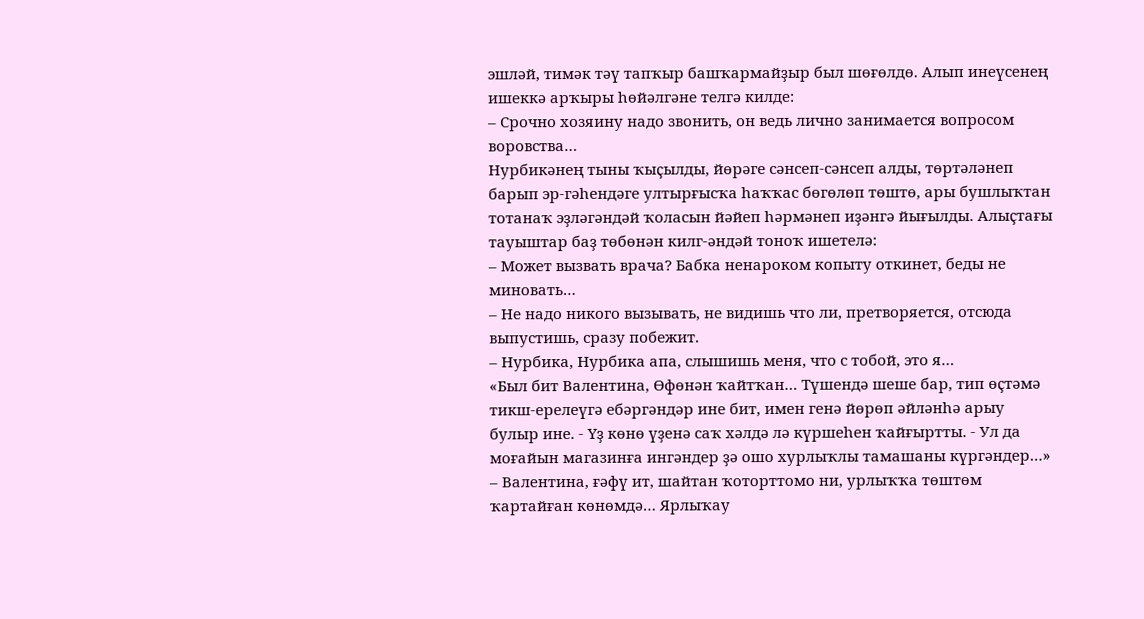эшләй, тимәк тәү тапҡыр башҡармайҙыр был шөғөлдө. Алып инеүсенең ишеккә арҡыры һөйәлгәне телгә килде:
– Срочно хозяину надо звонить, он ведь лично занимается вопросом воровства…
Нурбикәнең тыны ҡыҫылды, йөрәге сәнсеп-сәнсеп алды, төртәләнеп барып эр-гәһендәге ултырғысҡа һаҡҡас бөгөлөп төштө, ары бушлыҡтан тотанаҡ эҙләгәндәй ҡоласын йәйеп һәрмәнеп иҙәнгә йығылды. Алыҫтағы тауыштар баҙ төбөнән килг-әндәй тоноҡ ишетелә:
– Может вызвать врача? Бабка ненароком копыту откинет, беды не миновать…
– Не надо никого вызывать, не видишь что ли, претворяется, отсюда выпустишь, сразу побежит.
– Нурбика, Нурбика апа, слышишь меня, что с тобой, это я…
«Был бит Валентина, Өфөнән ҡайтҡан… Түшендә шеше бар, тип өҫтәмә тикш-ерелеүгә ебәргәндәр ине бит, имен генә йөрөп әйләнһә арыу булыр ине. - Үҙ көнө үҙенә саҡ хәлдә лә күршеһен ҡайғыртты. - Ул да моғайын магазинға ингәндер ҙә ошо хурлыҡлы тамашаны күргәндер…»
– Валентина, ғәфү ит, шайтан ҡоторттомо ни, урлыҡҡа төштөм ҡартайған көнөмдә… Ярлыҡау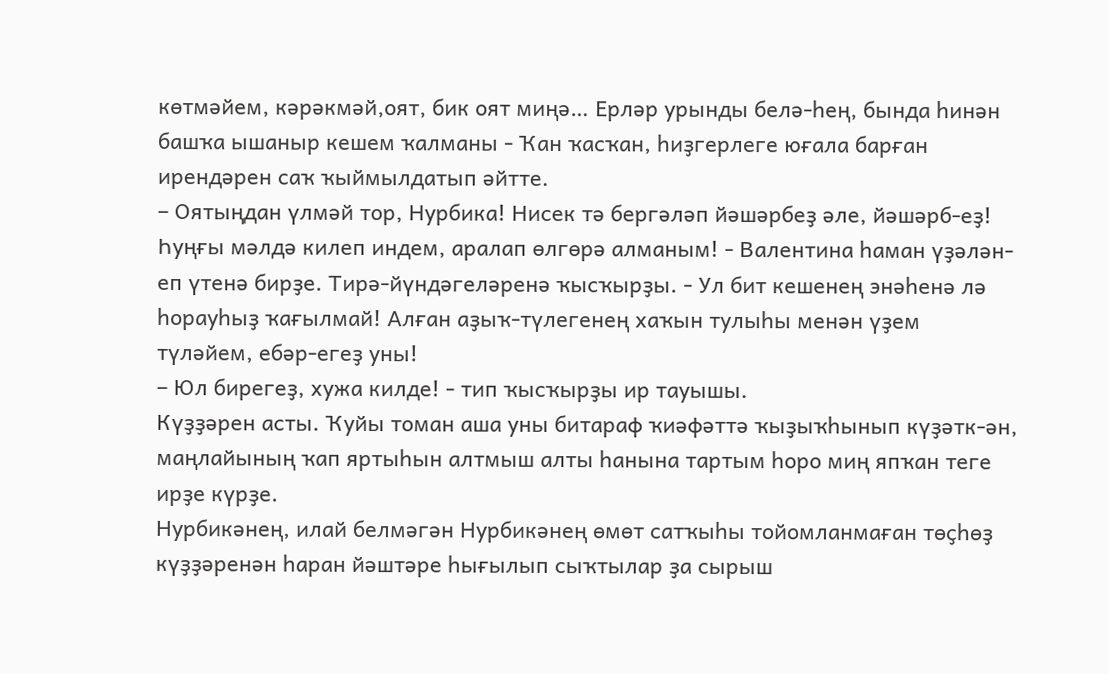көтмәйем, кәрәкмәй,оят, бик оят миңә… Ерләр урынды белә-һең, бында һинән башҡа ышаныр кешем ҡалманы - Ҡан ҡасҡан, һиҙгерлеге юғала барған ирендәрен саҡ ҡыймылдатып әйтте.
– Оятыңдан үлмәй тор, Нурбика! Нисек тә бергәләп йәшәрбеҙ әле, йәшәрб-еҙ! Һуңғы мәлдә килеп индем, аралап өлгөрә алманым! - Валентина һаман үҙәлән-еп үтенә бирҙе. Тирә-йүндәгеләренә ҡысҡырҙы. - Ул бит кешенең энәһенә лә һорауһыҙ ҡағылмай! Алған аҙыҡ-түлегенең хаҡын тулыһы менән үҙем түләйем, ебәр-егеҙ уны!
– Юл бирегеҙ, хужа килде! - тип ҡысҡырҙы ир тауышы.
Күҙҙәрен асты. Ҡуйы томан аша уны битараф ҡиәфәттә ҡыҙыҡһынып күҙәтк-ән, маңлайының ҡап яртыһын алтмыш алты һанына тартым һоро миң япҡан теге ирҙе күрҙе.
Нурбикәнең, илай белмәгән Нурбикәнең өмөт сатҡыһы тойомланмаған төҫһөҙ күҙҙәренән һаран йәштәре һығылып сыҡтылар ҙа сырыш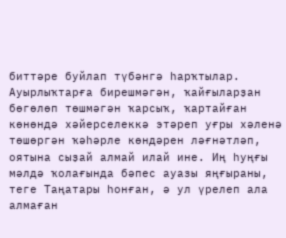биттәре буйлап түбәнгә һарҡтылар. Ауырлыҡтарға бирешмәгән, ҡайғыларҙан бөгөлөп төшмәгән ҡарсыҡ, ҡартайған көнөндә хәйерселеккә этәреп уғры хәленә төшөргән ҡәһәрле көндәрен ләғнәтләп, оятына сыҙай алмай илай ине. Иң һуңғы мәлдә ҡолағында бәпес ауазы яңғыраны, теге Таңатары һонған, ә ул үрелеп ала алмаған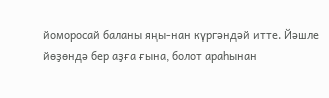йоморосай баланы яңы-нан күргәндәй итте. Йәшле йөҙөндә бер аҙға ғына, болот араһынан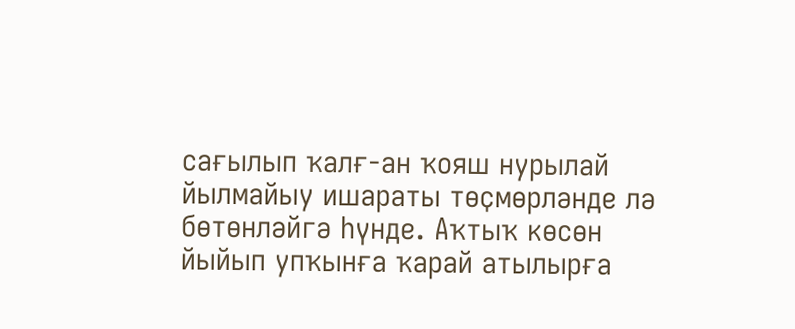сағылып ҡалғ-ан ҡояш нурылай йылмайыу ишараты төҫмөрләнде лә бөтөнләйгә һүнде. Аҡтыҡ көсөн йыйып упҡынға ҡарай атылырға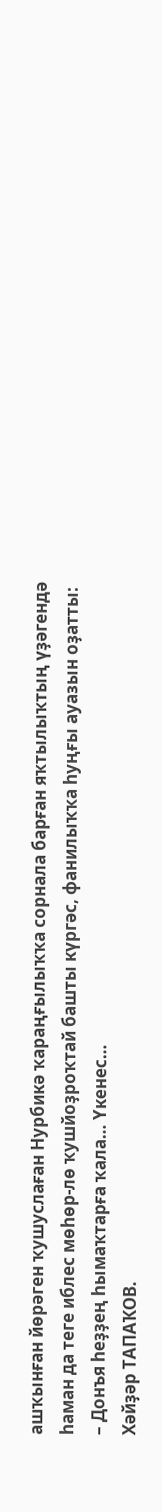ашҡынған йөрәген ҡушуслаған Нурбикә ҡараңғылыҡҡа сорнала барған яҡтылыҡтың үҙәгендә һаман да теге иблес мөһөр-лө ҡушйоҙроҡтай башты күргәс, фанилыҡҡа һуңғы ауазын оҙатты:
– Донъя һеҙҙең һымаҡтарға ҡала… Үкенес…
Хәйҙәр ТАПАҠОВ.